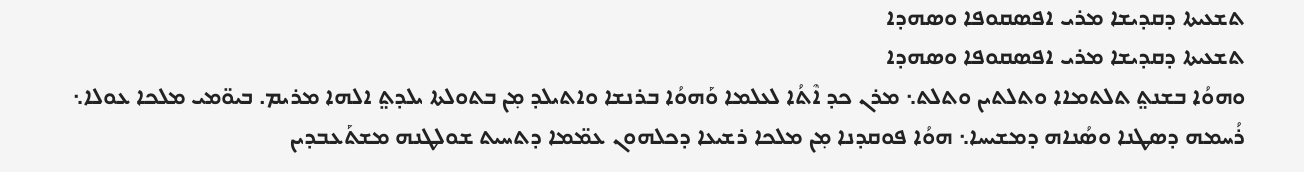ܬܫܥܝܬܐ ܕܩܕܝܫܐ ܡܪܝ ܐܦܣܩܘܦܐ ܘܣܗܕܐ
ܬܫܥܝܬܐ ܕܩܕܝܫܐ ܡܪܝ ܐܦܣܩܘܦܐ ܘܣܗܕܐ
ܘܗܘܳܐ ܒܫܢܬ݀ ܬܠܬܡܐܐ ܘܬܠܬܝܢ ܘܬܠܬ܆ ܡܪܢ ܟܕ ܐܶܬܳܐ ܠܥܠܡܐ ܘܰܗܘܳܐ ܒܪܢܫܐ ܘܐܬܝܠܕ ܡ݂ܢ ܒܬܘܠܬܐ ܝܠܕܬ݀ ܐܠܗܐ ܡܪܝܡ. ܒܝܘ̈ܡܝ ܡܠܟܐ ܥܘܠܐ܆ ܪܳܚܡܗ ܕܣܛܢܐ ܘܣܳܢܐܗ ܕܡܫܝܚܐ܆ ܗܘܳܐ ܦܘܩܕܢܐ ܡ݂ܢ ܡܠܟܐ ܪܫܝܥܐ ܕܟܠܗܘܢ ܥܡ̈ܡܐ ܕܬܚܝܬ ܫܘܠܛܢܗ ܡܫܬܰܥܒܕܝܢ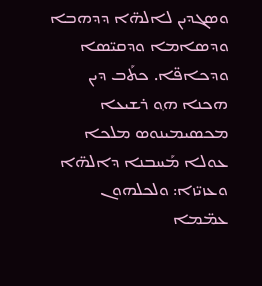ܘܣܓܕܝܢ ܠܐܠܗ̈ܐ ܕܕܗܒܐ ܘܕܣܐܡܐ ܘܕܩܝ̈ܣܐ ܘܕܟܐܦ̈ܐ. ܟܬܰܒ ܕܝܢ ܗܟܢܐ ܗ݂ܘ ܪܫܝܥܐ ܡܟܣܝܡܝܢܘܣ ܡܠܟܐ ܥܘܠܐ ܡܰܚܒܢܐ ܕܐܠܗ̈ܐ ܘܥܙܝ̈ܙܐ: ܘܠܟܠܗܘܢ ܥܡ̈ܡܐ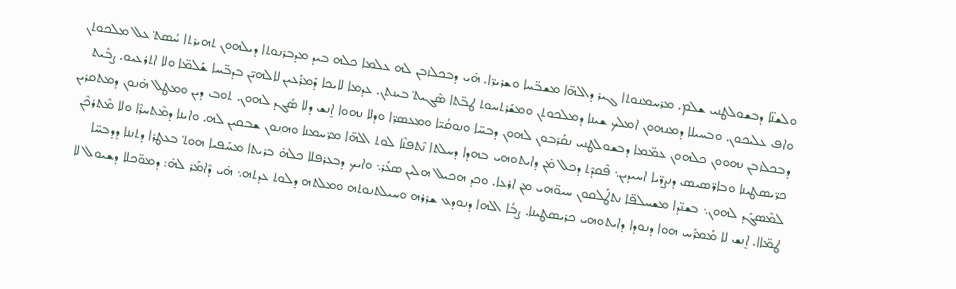ܘܠܫܢ̈ܐ ܕܒܫܘܠܛܢܝ ܫܠܡ. ܡܪܚܡܢܘܬܐ ܓܝܪ ܕܐܠܗ̈ܐ ܡܫܒ̈ܚܐ ܘܫܪܝܪ̈ܐ. ܗ̇ܝ ܕܒܟܠܙܒܢ ܠܗ ܥܠܡܐ ܟܠܗ ܒܝܕ ܡܕܒܪܢܘܬܐ ܕܝܠܗܘܢ ܬܗܝܪܬܐ ܚܳܣܬ݀ ܥܠ ܡܠܟܘܬܢ ܘܐܦ ܥܠܝܟܘܢ. ܘܒܚܝܠܐ ܕܡܢܗܘܢ ܐܡܠܟ ܫܝܢܐ ܕܡܠܟܘܬܢ ܘܡܫܰܪܬܚܘܬ ܛܒ̈ܬܐ ܣܶܓܝܬ݀ ܒܝܢܬܢ. ܥܕܡܐ ܠܐܝܟܐ ܕܰܡܪܰܥܝܢ ܠܐܠܗܝ̈ܢ ܒܕܒ̈ܚܐ ܫܰܠܡ̈ܐ ܘܠܐ ܐܬܪܥܝܘ. ܨܒܺܝܬ ܕܒܟܠܙܒܢ ܢܗܘܘܢ ܟܠܗܘܢ ܥܡ̈ܡܐ ܕܒܫܘܠܛܢܝ ܢܩܰܪܒܘܢ ܠܗܘܢ ܕܒܚ̈ܐ ܘܢܘܩܳܝ̈ܐ ܘܡܥܣܪ̈ܐ ܘܕܠܐ ܢܗܘܐ ܐ̱ܢܫ ܕܠܐ ܣܳܓܕ ܠܗܘܢ. ܬܘܒ ܕܝܢ ܘܡܛܠ ܗ̇ܢܘܢ ܕܡܬܩܪܝܢ ܟܪ̈ܝܣܛܝܢܐ ܘܒܐܪ̈ܣܝܣ ܕܢܨܪ̈ܝܐ ܐܚܝܕܝܢ܆ ܦܶܩܕܶܬ ܕܟܠ ܡ̇ܢ ܕܐܝܬܘܗܝ ܒܗܕܐ ܕܚܠܬܐ ܢܶܬܦܢܶܐ ܠܘܬ ܐܠܗ̈ܐ ܡܪ̈ܚܡܢܐ ܘܗ݂ܢܘܢ ܫܒܩܝܢ ܠܗ. ܘܐܝܢܐ ܕܡܶܬܚܪܶܐ ܘܠܐ ܡܶܬܪܟܶܢ ܠܡܶܣܓܰܕ ܠܗܘܢ܆ ܒܫܢ̈ܕܐ ܡܫܚܠܦ̈ܐ ܢܬܛܰܠܩܘܢ ܚܝܘ̈ܗܝ ܡ݂ܢ ܐܪܥܐ. ܘܟܕ ܗܟܝܠ ܗܠܝܢ ܣܥܰܪ܆ ܘܐܝܟ ܕܒܥܪܦܠܐ ܟܠܗ̇ ܒܪܝܬܐ ܡܚܰܦܝܐ ܗܘܬ݀ ܒܥܛܪܐ ܕܬܢܢܐ ܕܕܒܚ̈ܐ ܛܡ̈ܐܐ. ܐ̱ܢܫ ܠܐ ܡܰܡܪܰܚ ܗܘܐ ܕܢܘܕܐ ܕܐܝܬܘܗܝ ܟܪܝܣܛܝܢܐ. ܨܒܳܐ ܐܠܗܐ ܕܢܘܕܥ ܫܪܪܗ ܘܚܝܠܬܢܘܬܗ ܘܡܠܬܗ ܕܠܘܬ ܥܕܬܗ܆ ܗ̇ܝ ܕܶܐܡܰܪ ܠܗ̇: ܕܡܘ̈ܟܠܐ ܕܫܝܘܠ ܠܐ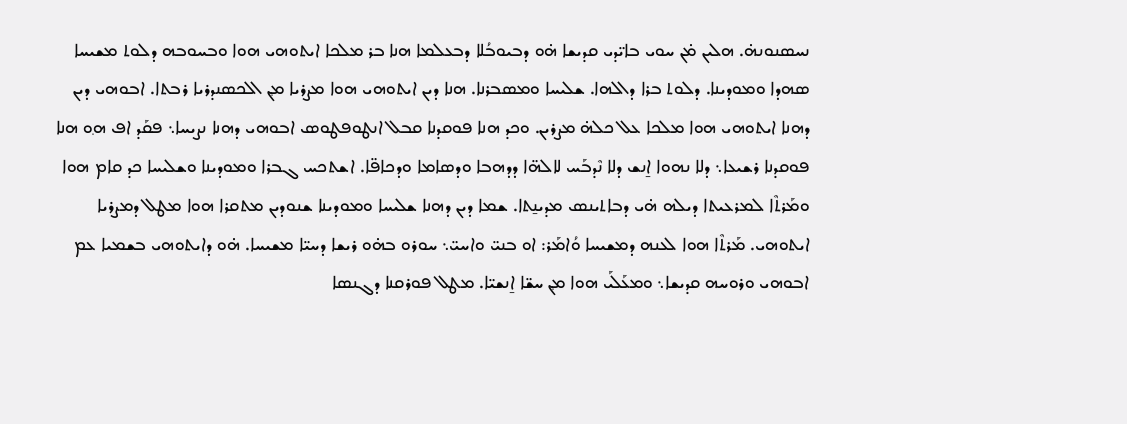ܢܚܣܢܘܢܗ̇. ܗܠܝܢ ܡ̇ܢ ܚܘܝ ܒܐܝ̈ܕܝ ܩܕܝܫܐ ܗ̇ܘ ܕܒܝܘܒܳܠܐ ܕܒܥܠܡܐ ܗܢܐ ܒܪ ܡܠܟܐ ܐܝܬܘܗܝ ܗܘܐ ܘܒܚܘܒܗ ܕܠܘܬ ܡܫܝܚܐ ܣܗܕܐ ܘܡܘܕܝܢܐ. ܕܠܘܬ ܒܪܐ ܕܐܠܗܐ. ܫܠܝܚܐ ܘܡܣܒܪܢܐ. ܗܢܐ ܕܝܢ ܐܝܬܘܗܝ ܗܘܐ ܡܨܪܝܐ ܡ݂ܢ ܐܠܟܣܢܕܪܝܐ ܪܒܬܐ. ܐܒܘܗܝ ܕܝܢ ܕܗܢܐ ܐܝܬܘܗܝ ܗܘܐ ܡܠܟܐ ܥܠ ܟܠܗ̇ ܡܨܪܝܢ. ܘܟܕ ܗܢܐ ܦܘܩܕܢܐ ܩܒܠ ܐܢܛܘܦܛܘܣ ܐܒܘܗܝ ܕܗܢܐ ܢܨܝܚܐ܆ ܦܩܰܕ ܐܦ ܗ݂ܘ ܗܢܐ ܦܘܩܕܢܐ ܪܫܝܥܐ܆ ܕܠܐ ܢܗܘܐ ܐ̱ܢܫ ܕܠܐ ܢܶܕܒܰܚ ܠܐܠܗ̈ܐ ܕܕܗܒܐ ܘܕܣܐܡܐ ܘܕܟܐܦ̈ܐ. ܐܫܬܟܚ ܓܒܪܐ ܘܡܘܕܝܢܐ ܘܫܠܝܚܐ ܟܕ ܩܐܡ ܗܘܐ ܘܡܰܪܬܶܐ ܠܡܪܥܝܬܐ ܕܝܠܗ ܗ̇ܝ ܕܒܐܬܝܢܣ ܡܕܝܢ̱ܬܐ. ܫܡܐ ܕܝܢ ܕܗܢܐ ܫܠܝܚܐ ܘܡܘܕܝܢܐ ܫܢܘܕܝܢ ܡܬܩܪܐ ܗܘܐ ܡܛܠ ܕܡܨܪܝܐ ܐܝܬܘܗܝ. ܡܰܪܬܶܐ ܗܘܐ ܠܥܢܗ ܕܡܫܝܚܐ ܘܳܐܡܰܪ: ܐܘ ܒܢܝ̈ ܘܐܚܝ̈܆ ܚܘܪܘ ܒܗ̇ܘ ܪܝܫܐ ܕܚܝ̈ܐ ܡܫܝܚܐ. ܗ̇ܘ ܕܐܝܬܘܗܝ ܒܫܡܝܐ ܥܡ ܐܒܘܗܝ ܘܪܘܚܗ ܩܕܝܫܐ܆ ܘܡܥܰܠܰܝ ܗܘܐ ܡ݂ܢ ܚܫ̈ܐ ܐ̱ܢܫܝ̈ܐ. ܡܛܠ ܦܘܪܩܢܐ ܕܓܢܣܐ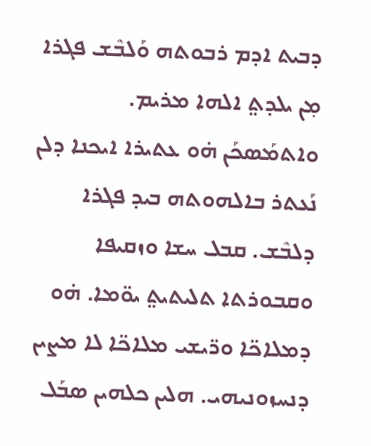ܕܒܝܬ ܐܕܡ ܪܒܘܬܗ ܘܰܠܒܶܫ ܦܓܪܐ ܡ݂ܢ ܝܠܕܬ݀ ܐܠܗܐ ܡܪܝܡ. ܘܐܬܡܰܣܟܰܢ ܗ̇ܘ ܥܬܝܪܐ ܐܝܟܢܐ ܕܠܢ ܢܰܥܬܪ ܒܐܠܗܘܬܗ ܒܝܕ ܦܓܪܐ ܕܠܒܶܫ. ܩܒܠ ܚܫܐ ܘܙܩܝܦܐ ܘܩܒܘܪܬܐ ܬܠܝܬܝܬ݀ ܝܘ̈ܡܐ. ܗ̇ܘ ܕܡܠܐܟ̈ܐ ܘܪ̈ܝܫܝ ܡܠܐܟ̈ܐ ܠܐ ܡܨܝܢ ܕܢܚܙܘܢܝܗܝ. ܗܠܝܢ ܟܠܗܝܢ ܣܒܰܠ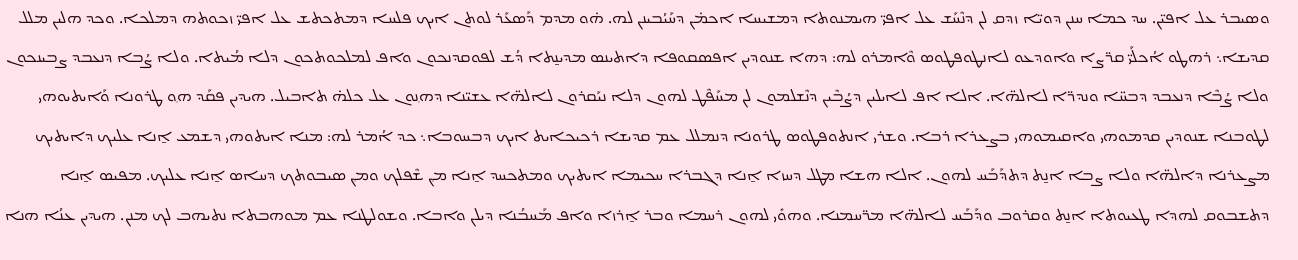ܘܣܝܒܪ ܥܠ ܐܦܝ̈ܢ. ܚܕ ܟܡܐ ܚܢܢ ܕܘܝ̈ܐ ܙܕܩ ܠܢ ܕܢܶܚܰܫ ܥܠ ܐܦܝ̈ ܗܝܡܢܘܬܐ ܕܡܫܝܚܐ ܐܟܡ̇ܢ ܕܚܰܝܳܒܝܢܢ ܠܗ. ܗ̇ܘ ܡܕܡ ܕܰܣܥܰܪ ܠܘܬܢ ܐܝܟ ܦܠܚܐ ܕܡܬܟܬܫ ܥܠ ܐܦܝ̈ ܙܟܘܬܗ ܕܡܠܟܐ. ܘܟܕ ܗܠܝܢ ܡܠܠ ܩܕܝܫܐ܆ ܪܗܛܘ ܐܳܟܠܰܝ̈ ܩܪ̈ܨܐ ܘܐܘܕܥܘ ܠܐܢܛܘܦܛܘܣ ܘܶܐܡܪܘ ܠܗ: ܕܗܐ ܫܢܘܕܝܢ ܐܦܣܩܘܦܐ ܕܐܬܝܢܣ ܡܕܝܢ̱ܬܐ ܕܳܫ ܠܦܘܩܕܢܟܘܢ ܘܐܦ ܠܡܠܟܘܬܟܘܢ ܕܠܐ ܡܳܝܬܐ. ܘܠܐ ܨܳܒܐ ܕܢܥܒܕ ܨܒܝܢܟܘܢ ܘܠܐ ܨܳܒܶܐ ܕܢܥܒܕ ܕܒܚ̈ܐ ܘܢܕܪ̈ܐ ܠܐܠܗ̈ܐ. ܐܠܐ ܐܦ ܠܐܝܠܝܢ ܕܨܳܒܶܝܢ ܕܢܶܫܠܡܘܢ ܠܢ ܡܚܰܦܶܛ ܠܗܘܢ ܕܠܐ ܢܝܰܩܪܘܢ ܠܐܠܗ̈ܐ ܥܫܝ̈ܢܐ ܕܗ݂ܢܘܢ ܥܠ ܟܠܗ̇ ܬܐܒܝܠ. ܗܝܕܝܢ ܦܩܰܕ ܗ݂ܘ ܛܪܘܢܐ ܘܰܐܝܬܝܘܗܝ ܠܛܘܒܢܐ ܫܢܘܕܝܢ ܩܕܡܘܗܝ ܘܐܩܝܡܘܗܝ ܒܨܥܪܐ ܪܒܐ. ܘܫܪܝ ܐܢܬܘܦܛܘܣ ܛܪܘܢܐ ܕܢܡܠܠ ܥܡ ܩܕܝܫܐ ܪܟܝܟܐܝܬ ܐܝܟ ܕܒܚܘܒܐ܆ ܟܕ ܐܳܡܪ ܠܗ: ܡܢܐ ܐܝܬܘܗܝ ܕܫܡܥ ܐ̱ܢܐ ܥܠܝܟ ܕܐܝܬܝܟ ܡܨܥܪܢܐ ܕܐܠܗ̈ܐ ܘܠܐ ܨܒܐ ܐܢ̱ܬ ܕܬܕܰܒܰܚ ܠܗܘܢ. ܐܠܐ ܗܫܐ ܡܛܠ ܕܚܙܐ ܐ̱ܢܐ ܕܓܒܪܐ ܚܟܝܡܐ ܐܝܬܝܟ ܘܡܬܟܚܕ ܐ̱ܢܐ ܡ݂ܢ ܫܶܦܠܟ ܘܡ݂ܢ ܣܝܒܘܬܟ ܕܚܐܣ ܐ̱ܢܐ ܥܠܝܟ. ܡܦܝܣ ܐ̱ܢܐ ܕܬܫܒܘܩ ܠܗܕܐ ܛܥܝܘܬܐ ܐܢ̱ܬ ܘܩܪܘܒ ܘܕܰܒܰܚ ܠܐܠܗ̈ܐ ܡܪ̈ܚܡܢܐ. ܘܗܘܺܝ ܠܗܘܢ ܪܚܡܐ ܘܒܪ ܐ̱ܪܙܐ ܘܐܦ ܡܰܚܒܳܢܐ ܕܝܠܢ ܘܐܒܐ. ܘܫܘܠܛܢܐ ܥܡ ܡܘܗܒܬܐ ܢܬܝܗܒ ܠܟ ܡܢܢ. ܗܝܕܝܢ ܥܢܳܐ ܗܢܐ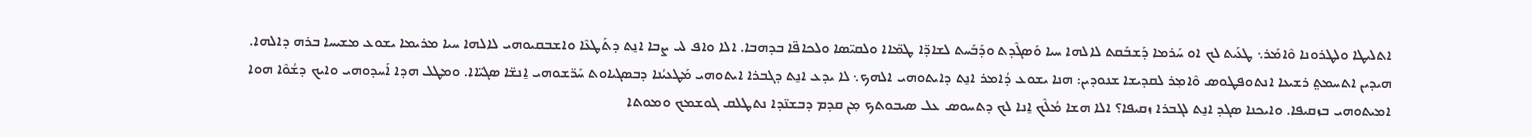ܐܬܠܝܛܐ ܘܠܛܪܘܢܐ ܘܶܐܡܰܪ܆ ܛܥܰܝܬ ܠܟ ܐܘ ܚܰܪܡܐ ܕܰܫܒܰܩܬ ܠܐܠܗܐ ܚܝܐ ܘܰܣܓܶܕܬ ܘܕܰܒܰܚܬ ܠܫܐܕ̈ܐ ܛܡ̈ܐܐ ܘܠܩܝ̈ܣܐ ܘܠܟܐܦ̈ܐ ܒܕܗܒܐ. ܐܠܐ ܘܐܦ ܠܝ ܨܒܐ ܐܢ̱ܬ ܕܬܰܛܥܶܐ ܘܐܫܒܩܝܘܗܝ ܠܐܠܗܐ ܚܝܐ ܡܪܝܡܐ ܝܫܘܥ ܡܫܝܚܐ ܒܪܗ ܕܐܠܗܐ. ܗܝܕܝܢ ܐܬܚܡܬ݀ ܪܫܝܥܐ ܐܢܬܘܦܛܘܣ ܘܶܐܡ݂ܪ ܠܩܕܝܫܐ ܫܢܘܕܝܢ: ܗܢܐ ܝܫܘܥ ܕܳܐܡܪ ܐܢ̱ܬ ܕܐܝܬܘܗܝ ܐܠܗܟ܆ ܠܐ ܝܕܥ ܐܢ̱ܬ ܕܓܒܪܐ ܐܝܬܘܗܝ ܡܰܛܥܝܳܢܐ ܕܒܣܓܝܐܘܬ ܚܰܪ̈ܫܘܗܝ ܐ̱ܢܫ̈ܐ ܣܓܝ̈ܐܐ. ܘܡܛܠ ܗܕܐ ܐܰܚܕܘܗܝ ܘܐܝܟ ܕܫܳܘܶܐ ܗܘܐ ܐܡܝܬܘܗܝ ܒܙܩܝܦܐ. ܘܐܝܟܢܐ ܣܓܕ ܐܢ̱ܬ ܠܓܒܪܐ ܙܩܝܦܐ؟ ܐܠܐ ܗܫܐ ܡܳܠܶܟ ܐ̱ܢܐ ܠܟ ܕܬܚܘܣ ܥܠ ܣܝܒܘܬܟ ܡ݂ܢ ܩܕܡ ܕܒܫܢ̈ܕܐ ܢܬܛܠܩ ܓܘܫܡܟ ܘܡܘܬܐ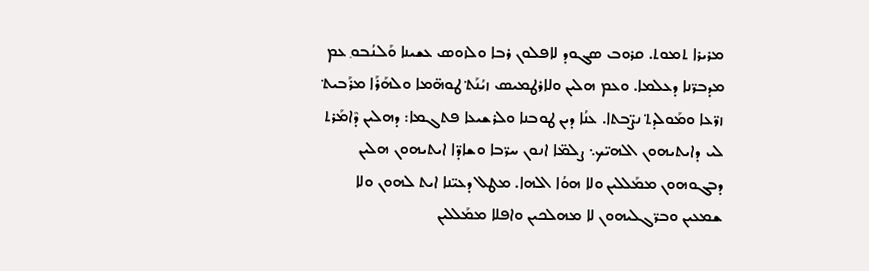ܡܪܝܪܐ ܬܡܘܬ. ܩܪܘܒ ܣܓܘܕ ܠܐܦܠܘܢ ܪܒܐ ܘܠܙܘܣ ܥܫܝܢܐ ܘܰܠܢܳܒܘ݂ ܥܡ ܡܕܒܪ̈ܢܐ ܕܥܠܡܐ. ܘܥܡ ܗܠܝܢ ܘܠܐܪܛܡܝܣ ܙܝܳܢܰܬ݀ ܛܘܗ̈ܡܐ ܘܠܗܰܪܰܐ ܡܪܰܒܝܬ݀ ܙܪ̈ܥܐ ܘܡܰܘܠܕܬ݀ ܢܨ̈ܒܬܐ. ܥܢܳܐ ܕܝܢ ܛܘܒܢܐ ܘܠܪܫܝܥܐ ܦܬܓܡܐ: ܕܗܠܝܢ ܕܶܐܡܰܪܬ ܠܝ ܕܐܝܬܝܗܘܢ ܐܠܗܝ̈ܟ܆ ܨܠܡ̈ܐ ܐܢܘܢ ܚܪ̈ܒܐ ܘܫܐܕ̈ܐ ܐܝܬܝܗܘܢ ܗܠܝܢ ܕܒܓܘܗܘܢ ܡܡܰܠܠܝܢ ܘܠܐ ܗܘܳܐ ܐܠܗܐ. ܡܛܠ ܕܥܝ̈ܢܐ ܐܝܬ ܠܗܘܢ ܘܠܐ ܫܡܥܝܢ ܘܒܪ̈ܓܠܝܗܘܢ ܠܐ ܡܗܠܟܝܢ ܘܐܦܠܐ ܡܡܰܠܠܝܢ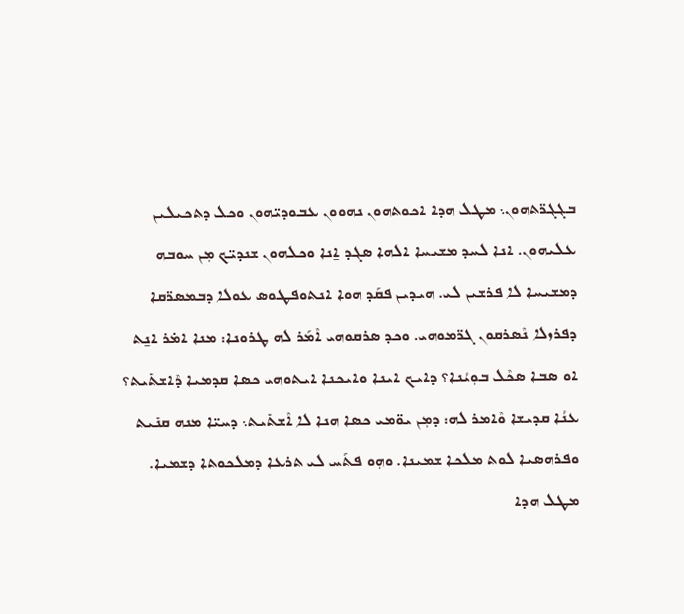ܒܓܓܪ̈ܬܗܘܢ܆ ܡܛܠ ܗܕܐ ܐܟܘܬܗܘܢ ܢܗܘܘܢ ܥܒܘܕܝ̈ܗܘܢ ܘܟܠ ܕܬܟܝܠܝܢ ܥܠܝܗܘܢ. ܐܢܐ ܠܚܕ ܡܫܝܚܐ ܐܠܗܐ ܣܓܕ ܐ̱ܢܐ ܘܟܠܗܘܢ ܫܢܕܝ̈ܟ ܡ݂ܢ ܚܘܒܗ ܕܡܫܝܚܐ ܠܐ ܦܪܫܝܢ ܠܝ. ܗܝܕܝܢ ܦܩܰܕ ܗܘܐ ܐܢܬܘܦܛܘܣ ܥܘܠܐ ܕܒܡܣܪ̈ܩܐ ܕܦܪܙܠܐ ܢܶܣܪܩܘܢ ܓܪ̈ܡܘܗܝ. ܘܟܕ ܣܪܩܘܗܝ ܐܶܡܰܪ ܠܗ ܛܪܘܢܐ: ܡܢܐ ܐܡ̇ܪ ܐܢ̱ܬ ܐܘ ܣܒܐ ܣܟܶܠ ܒܘ݂ܝܳܢܐ؟ ܕܐܝܟ ܐܝܢܐ ܘܐܝܟܢܐ ܐܝܬܘܗܝ ܟܣܐ ܩܕܡܝܐ ܕܶܐܫܬܺܝܬ؟ ܥܢܳܐ ܩܕܝܫܐ ܘܶܐܡܪ ܠܗ: ܕܡ݂ܢ ܝܘ̈ܡܝ ܟܣܐ ܗܢܐ ܠܐ ܐܶܫܬܺܝܬ܆ ܕܚܝ̈ܐ ܡܢܗ ܩܢܺܝܬ ܘܦܪܗܣܝܐ ܠܘܬ ܡܠܟܐ ܫܡܝܢܐ. ܘܗ݂ܘ ܦܬܰܚ ܠܝ ܬܪܥܐ ܕܡܠܟܘܬܐ ܕܫܡܝܐ. ܡܛܠ ܗܕܐ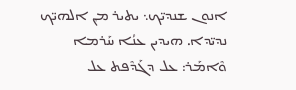ܐܢܘܢ ܫܢܕܝ̈ܟ܆ ܝܬܝܪ ܡ݂ܢ ܐܠܗܝ̈ܟ ܢܕܝ̈ܕܐ. ܗܝܕܝܢ ܥܢܳܐ ܚܰܪܡܐ ܘܶܐܡܰܪ: ܥܠ ܕܓܰܕܶܦܬ ܥܠ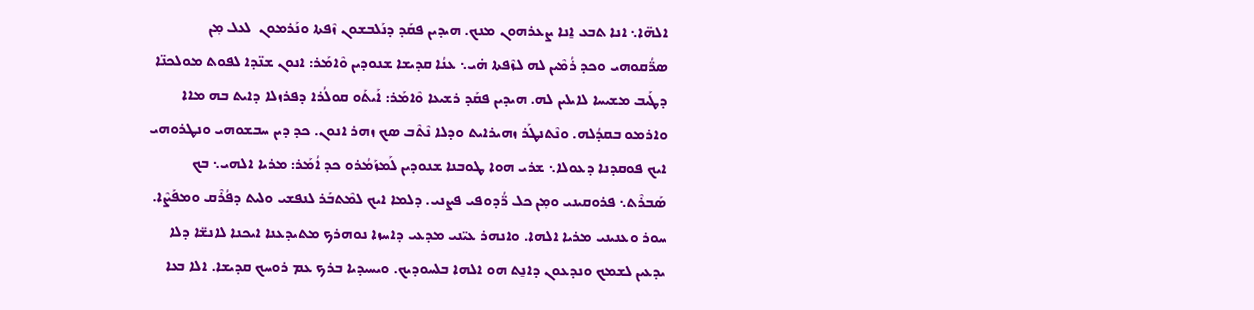ܐܠܗ̈ܐ܆ ܐܢܐ ܬܒܥ ܐ̱ܢܐ ܨܥܪܗܘܢ ܡܢܟ. ܗܝܕܝܢ ܦܩܰܕ ܕܢܰܠܒܫܘܢ ܙܶܦܬܐ ܘܢܰܪܡܘܢ  ܠܥܠ ܡ݂ܢ ܣܪ̈ܳܩܘܗܝ ܘܟܕ ܪܳܡܶܝܢ ܠܗ ܠܙܶܦܬܐ ܗ̇ܝ܆ ܥܢܳܐ ܩܕܝܫܐ ܫܢܘܕܝܢ ܘܶܐܡܰܪ: ܐܢܘܢ ܫܢ̈ܕܐ ܠܦܘܬ ܡܘܠܟܢ̈ܐ ܕܛܰܝܒ ܡܫܝܚܐ ܠܐܝܠܝܢ ܠܗ. ܗܝܕܝܢ ܦܩܰܕ ܪܫܝܥܐ ܘܶܐܡܰܪ: ܐܰܝܬܰܘ ܩܘܠܳܪܐ ܕܦܪܙܠܐ ܕܐܝܬ ܒܗ ܡܐܐ ܘܐܪܡܘ ܒܩܕܳܠܗ. ܘܢܶܬܢܛܰܪ ܙܗܝܪܐܝܬ ܘܕܠܐ ܢܶܬܶܒ ܣܟ ܙܗܪ ܐܢܘܢ. ܟܕ ܕܝܢ ܚܒܫܘܗܝ ܘܢܛܪܘܗܝ ܐܝܟ ܦܘܩܕܢܐ ܕܥܘܠܐ܆ ܫܪܝ ܗܘܐ ܛܘܒܢܐ ܫܢܘܕܝܢ ܠܰܡܙܰܡܳܪܘ ܟܕ ܐܳܡܰܪ: ܡܪܝܐ ܐܠܗܝ܆ ܒܟ ܣܰܒܪܶܬ܆ ܦܪܘܩܝܢܝ ܘܡ݂ܢ ܟܠ ܪ̈ܳܕܘܦܝ ܦܨܢܝ. ܕܠܡܐ ܐܝܟ ܠܡܶܬܒܰܪ ܠܢܦܫܝ ܘܠܝܬ ܕܦܳܪܶܩ ܘܡܦܰܨܶܐ. ܚܘܪ ܘܥܢܝܢܝ ܡܪܝܐ ܐܠܗܐ. ܘܐܢܗܪ ܥܝ̈ܢܝ ܡܕܥܝ ܕܐܚܙܐ ܢܘܗܪܟ ܡܬܝܕܥܢܐ ܐܝܟܢܐ ܠܐܢܫ̈ܐ ܕܠܐ ܝܕܥܝܢ ܠܫܡܟ ܘܢܕܥܘܢ ܕܐܢ̱ܬ ܗܘ ܐܠܗܐ ܒܠܚܘܕܝܟ. ܘܝܚܝܕܝܐ ܒܪܟ ܥܡ ܪܘܚܟ ܩܕܝܫܐ. ܐܠܐ ܒܥܐ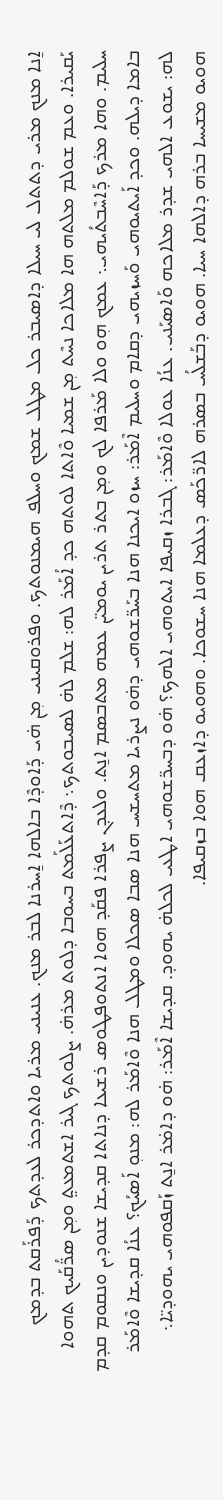ܐ̱ܢܐ ܡܢܟ ܡܪܝ ܕܬܬܠ ܠܝ ܚܝܠܐ ܕܐܣܝܒܪ ܟܠ ܡܛܠ ܫܡܟ ܘܚܠܦ ܗܝܡܢܘܬܟ. ܘܦܪܘܩܝܢܝ ܡ݂ܢ ܗ̇ܝ ܕܰܐܘܕܶܐ ܒܐܠܗܐ ܐ̱ܚܪܢܐ ܠܒܪ ܡܢܟ. ܥܢܝܢܝ ܡܪܝܐ ܘܐܬܕܟܪ ܠܥܕܬܟ ܕܰܦܪܰܩܬ ܒܕܡܟ ܝܰܩܝܪܐ. ܘܥܡ ܫܘܠܡ ܡܠܬܗ ܗܐ ܡܠܐܟܐ ܢܚܶܬ ܡ݂ܢ ܫܡܝܐ ܘܶܐܬܐ ܠܘܬܗ ܟܕ ܐܳܡܰܪ ܠܗ: ܫܠܡ ܠܗ̇ ܠܣܝܒܘܬܟ܆ ܕܶܐܬܥܰܠܰܡܬ ܒܚܘܒܐ ܕܠܘܬ ܡܪܗ̇. ܨܠܘܬܟ ܓܝܪ ܐܫܬܡܥܬ݀ ܘܡ݂ܢ ܣܪ̈ܳܩܰܝܟ ܬܗܘܐ ܚܠܝܡ. ܘܗܐ ܡܪܟ ܕܰܐܚܶܒܬܳܝܗܝ܆ ܥܡܟ ܗ݂ܘ ܘܠܐ ܡܰܪܦܐ ܠܟ ܘܡ݂ܢ ܒܬܪ ܬܪܝܢ ܝܘܡܝ̈ܢ ܥܡܗ ܡܬܒܣܡ ܐܢ̱ܬ. ܘܠܥܕܢ ܨܦܪܐ ܦܩܰܕ ܗܘܐ ܐܢܬܘܦܛܘܣ ܪܫܝܥܐ ܕܢܐܬܐ ܩܕܝܫܐ ܫܢܘܕܝܢ ܘܢܩܘܡ ܩܕܡ ܒܐܡܐ ܕܝܠܗ. ܘܟܕ ܐܰܝܬܝܘܗܝ ܘܰܚܙܝܗܝ ܕܩܐܡ ܘܚܠܝܡ ܐܶܡܰܪ: ܚܙܘ ܐܝܟܢܐ ܗܢܐ ܒܚܰܪ̈ܫܘܗܝ ܕܗ̇ܘ ܢܨܪܝܐ ܡܬܚܫܚ ܗܢܐ ܣܒܐ ܣܟܠܐ ܘܡܛܠ ܗܢܐ ܘܶܐܡܰܪ ܠܗ: ܡܢܘ݂ ܐܰܣܝܳܟ؟ ܥܢܳܐ ܩܕܝܫܐ ܘܶܐܡܰܪ ܠܗ: ܝܫܘܥ ܐܠܗܝ ܫܕܪ ܡܠܐܟܗ ܘܰܐܣܝܰܢܝ. ܥܢܳܐ ܥܘܠܐ ܘܶܐܡܰܪ: ܓܒܪܐ ܙܩܝܦܐ ܐܝܬܘܗܝ ܐܠܗܟ؟ ܗ̇ܘ ܕܒܚܪ̈ܫܘܗܝ ܐܛܥܝ ܠܟܠܗ̇ ܝܗܘܕ. ܩܕܝܫܐ ܐܶܡܰܪ: ܗ̇ܘ ܕܐܡ̇ܪ ܐܢ̱ܬ ܙܰܩܦܘܗܝ ܝܗܘܕܝ̈ܐ܆ ܗܘܝܘ ܡܫܝܚܐ ܒܪܗ ܕܐܠܗܐ ܚܝܐ. ܗܘܝܘ ܕܒܰܫܠܳܚ ܒܣܪܗ ܠܐܪ̈ܟܰܣ ܕܥܠܡܐ ܗܢܐ ܚܫܘܟܐ. ܘܗܘܝܘ ܕܐܙܥܩ ܗܘܐ ܒܙܩܝܦܐ.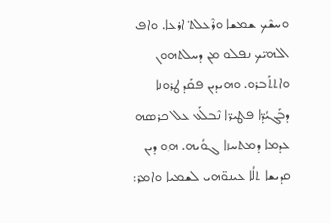ܘܚܫܶܟ ܫܡܫܐ ܘܪܶܥܠܬ݀ ܐܪܥܐ. ܘܐܦ ܐܠܗܝ̈ܟ ܢܦܠܘ ܡ݂ܢ ܕܚܠܬܗܘܢ ܘܐܬܬܰܒܪܘ. ܘܗܝܕܝܢ ܦܩܰܕ ܛܪܘܢܐ ܕܒܰܓܝܳܕ̈ܐ ܦܛܝܪ̈ܐ ܢܶܒܠܰܥ ܥܠ ܟܪܣܗ ܥܕܡܐ ܕܡܬܚܙܐ ܓܘܳܝܗ. ܗ݂ܘ ܕܝܢ ܩܕܝܫܐ ܬܠܳܐ ܥܝܢܘ̈ܗܝ ܠܫܡܝܐ ܘܐܡ݂ܪ: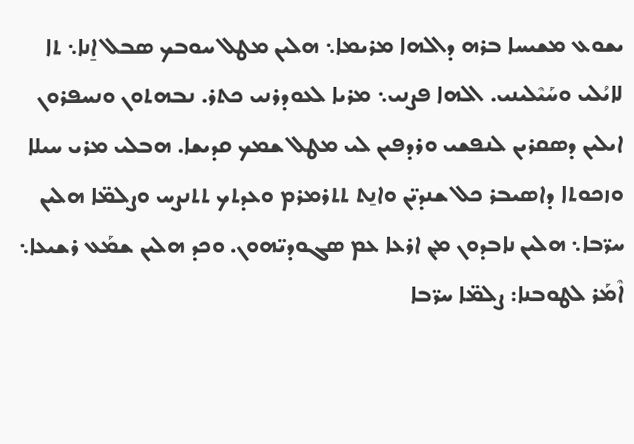ܝܫܘܥ ܡܫܝܚܐ ܒܪܗ ܕܐܠܗܐ ܡܪܝܡܐ܆ ܗܠܝܢ ܡܛܠ ܚܘܒܟ ܣܒܠ ܐ̱ܢܐ܆ ܬܐ ܠܐܝܳܠܝ ܘܚܰܝܶܠܝܢܝ. ܐܠܗܐ ܦܨܢܝ܆ ܡܪܝܐ ܠܥܘܕܪܢܝ ܟܬܪ. ܢܒܗܬܘܢ ܘܢܚܦܪܘܢ ܐܝܠܝܢ ܕܣܩܪܝܢ ܠܢܦܫܝ ܘܪܕܦܝܢ ܠܝ ܡܛܠ ܫܡܟ ܩܕܝܫܐ. ܗܒܠܝ ܡܪܝ ܚܝܠܐ ܘܙܟܘܬܐ ܕܐܣܝܒܪ ܟܠ ܫܢܕܝ̈ܢ ܘܐܢ̱ܬ ܬܬܪܡܪܡ ܘܥܕܬܟ ܬܬܢܨܚ ܘܨܠܡ̈ܐ ܗܠܝܢ ܚܪ̈ܒܐ܆ ܗܠܝܢ ܢܐܒܕܘܢ ܡ݂ܢ ܐܪܥܐ ܥܡ ܣܓܘܕܝ̈ܗܘܢ. ܘܟܕ ܗܠܝܢ ܫܡܰܥ ܪܫܝܥܐ܆ ܐܶܡܰܪ ܠܛܘܒܢܐ: ܨܠܡ̈ܐ ܚܪ̈ܒܐ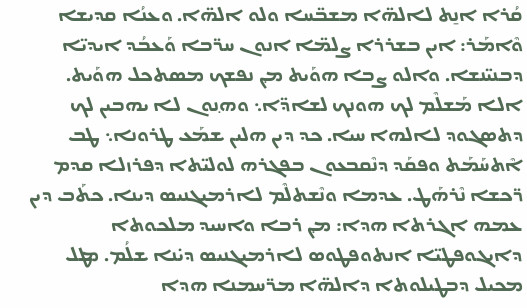ܩܳܪܐ ܐܢ̱ܬ ܠܐܠܗ̈ܐ ܡܫܒ̈ܚܐ ܘܠܘ ܐܠܗ̈ܐ. ܘܥܢܳܐ ܩܕܝܫܐ ܘܶܐܡܰܪ: ܐܝܢ ܒܫܪܪܐ ܨܠܡ̈ܐ ܐܢܘܢ ܚܪ̈ܒܐ ܘܰܥܒܳܕ ܐܝܕܝ̈ܐ ܕܒܢܝ̈ܢܫܐ. ܘܐܠܘ ܨܒܐ ܗܘܰܝܬ ܡ݂ܢ ܢܦܫܟ ܡܣܬܟܠ ܗܘܰܝܬ. ܐܠܐ ܡܰܫܠܶܡ ܠܟ ܗܘܢܟ ܠܫܐܕ̈ܐ܆ ܘܗ݂ܢܘܢ ܠܐ ܝܗܒܝܢ ܠܟ ܕܬܣܓܘܕ ܠܐܠܗܐ ܚܝܐ. ܟܕ ܕܝܢ ܗܠܝܢ ܫܡܰܥ ܛܪܘܢܐ܆ ܛܒ ܐܶܬܚܰܡܰܬ ܘܦܩܰܕ ܕܢܶܩܒܥܘܢ ܒܦܓܪܗ ܠܘܠܝ̈ܬܐ ܕܦܪܙܠܐ ܩܕܡ ܪ̈ܟܫܐ ܢܶܪܗܰܛ. ܥܕܡܐ ܘܢܶܫܬܠܶܡ ܠܐܪܡܝܓܢܝܣ ܕܝܢܐ. ܟܬܰܒ ܕܝܢ ܥܡܗ ܐܓܪܬܐ ܗܕܐ: ܡ݂ܢ ܪܒܐ ܘܐܚܝܕ ܡܠܟܘܬܐ ܕܐܝܓܘܦܛܝ̈ܐ ܐܢܬܘܦܛܘܣ ܠܐܪܡܝܓܢܝܣ ܕܝ̇ܢܐ ܫܠܳܡ. ܡܛܠ ܡܟܝܠ ܕܒܛܝܠܘܬܐ ܕܐܠܗ̈ܐ ܡܪ̈ܚܡܢܐ ܗܕܐ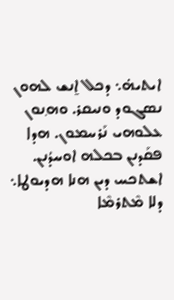ܐܝܬܝܗ̇܆ ܕܟܠ ܐ̱ܢܫ ܠܗܘܢ ܢܣܓܘܕ ܘܢܝܩܪ. ܘܗ݂ܢܘܢ ܥܠܘܗܝ ܢܰܪܚܡܘܢ. ܗܕܐ ܦܩܰܕܢܢ ܒܟܠܗ ܐܘܚܕܳܢܢ. ܐܫܬܟܚ ܕܝܢ ܗܢܐ ܗܕܝܘܛܐ܆ ܕܠܐ ܡܶܬܪܡܶܐ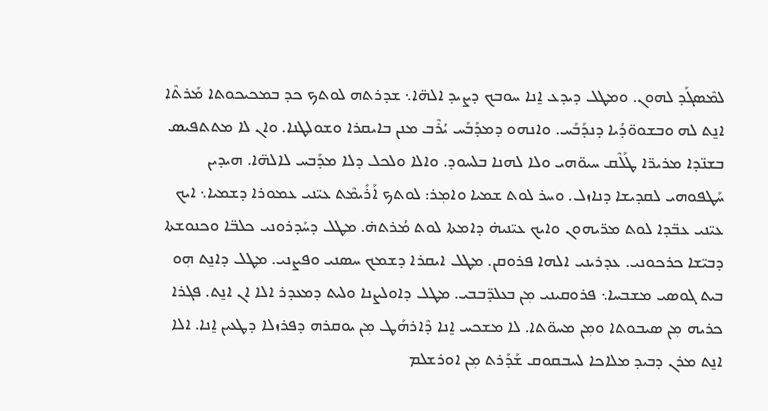ܠܡܶܣܓܰܕ ܠܗܘܢ. ܘܡܛܠ ܕܝܕܥ ܐ̱ܢܐ ܚܘܒܟ ܕܨܝܕ ܐܠܗ̈ܐ܆ ܫܕܪܬܗ ܠܘܬܟ ܟܕ ܒܡܟܝܟܘܬܐ ܡܰܪܬܶܐ ܐܢ̱ܬ ܠܗ ܘܒܫܘܘ̈ܕܳܝܐ ܕܢܕܰܒܰܚ. ܘܐܢܗܘ ܕܡܕܰܒܰܚ ܝܳܪܶܒ ܡܢܢ ܒܐܝܩܪܐ ܘܫܘܠܛܢܐ. ܘܐܢ ܠܐ ܡܬܬܦܝܣ ܒܫܢ̈ܕܐ ܡܪܝܪ̈ܐ ܛܰܠܶܩ ܚܝܘ̈ܗܝ ܘܠܐ ܠܗܢܐ ܒܠܚܘܕ. ܘܐܠܐ ܘܠܟܠ ܕܠܐ ܡܕܰܒܚ ܠܐܠܗ̈ܐ. ܗܝܕܝܢ ܚܰܛܦܘܗܝ ܠܩܕܝܫܐ ܕܢܐܙܠ. ܘܚܪ ܠܘܬ ܫܡܝܐ ܘܐܡ݂ܪ: ܠܘܬܟ ܐܰܪܺܝܡܶܬ ܥܝ̈ܢܝ ܥܡܘܪܐ ܕܫܡܝܐ܆ ܐܝܟ ܥܝ̈ܢܝ ܥܒ̈ܕܐ ܠܘܬ ܡܪ̈ܝܗܘܢ ܘܐܝܟ ܥܝ̈ܢܝܗ̇ ܕܐܡܬܐ ܠܘܬ ܡܳܪܬܗ̇. ܡܛܠ ܕܚܰܕܪܘܢܝ ܟܠܒ̈ܐ ܘܟܢܘܫܬܐ ܕܒܝ̈ܫܐ ܟܪܟܘܢܝ. ܥܕܪܝܢܝ ܐܠܗܐ ܦܪܘܩܢ. ܡܛܠ ܐܝܩܪܐ ܕܫܡܟ ܚܣܢܝ ܘܦܨܢܝ. ܡܛܠ ܕܐܢ̱ܬ ܗ݂ܘ ܒܝܬ ܓܘܣܝ ܡܫܒܚܐ܆ ܦܪܘܩܝܢܝ ܡ݂ܢ ܒܥܠܕ̈ܒܒܝ. ܡܛܠ ܕܐܘܠܨܢܐ ܘܠܝܬ ܕܡܥܕܪ ܐܠܐ ܐܢ ܐܢ̱ܬ. ܦܓܪܐ ܟܪܝܗ ܡ݂ܢ ܣܝܒܘܬܐ ܘܡ݂ܢ ܡܚܘ̈ܬܐ. ܠܐ ܡܫܟܚ ܐ̱ܢܐ ܕܶܐܪܗܰܛ ܡ݂ܢ ܝܘܩܪܗ ܕܦܪܙܠܐ ܕܛܥܝܢ ܐ̱ܢܐ. ܐܠܐ ܐܢ̱ܬ ܡܪܢ ܕܒܝܕ ܡܠܐܟܐ ܠܚܒܩܘܩ ܫܰܕܰܪܬ ܡ݂ܢ ܐܘܪܫܠܡ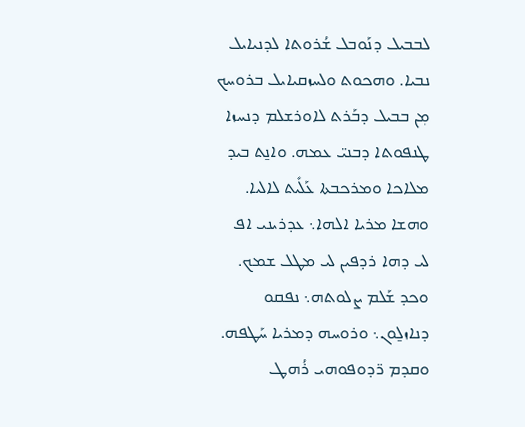ܠܒܒܝܠ ܕܢܰܘܒܠ ܫܳܪܘܬܐ ܠܕܢܝܐܝܠ ܢܒܝܐ. ܘܗܟܘܬ ܘܠܚܙܩܝܐܝܠ ܒܪܘܚܟ ܡ݂ܢ ܒܒܝܠ ܕܒܰܪܬ ܠܐܘܪܫܠܡ ܕܢܚܙܐ ܛܢܦܘܬܐ ܕܒܢܝ̈ ܥܡܗ. ܘܐܢ̱ܬ ܒܝܕ ܡܠܐܟܐ ܘܡܪܟܒܬܐ ܥܰܠܺܝܬ ܠܐܠܝܐ. ܘܗܫܐ ܡܪܝܐ ܐܠܗܐ܆ ܥܕܪܝܢܝ ܐܦ ܠܝ ܕܗܐ ܪܕܦܝܢ ܠܝ ܡܛܠ ܫܡܟ. ܘܟܕ ܫܰܠܡ ܨܠܘܬܗ܆ ܢܦܩܘ ܕܢܐܙܠ̱ܘܢ܆ ܘܪܘܚܗ ܕܡܪܝܐ ܚܰܛܦܗ. ܘܩܕܡ ܪ̈ܕܘܦܘܗܝ ܪܳܗܛ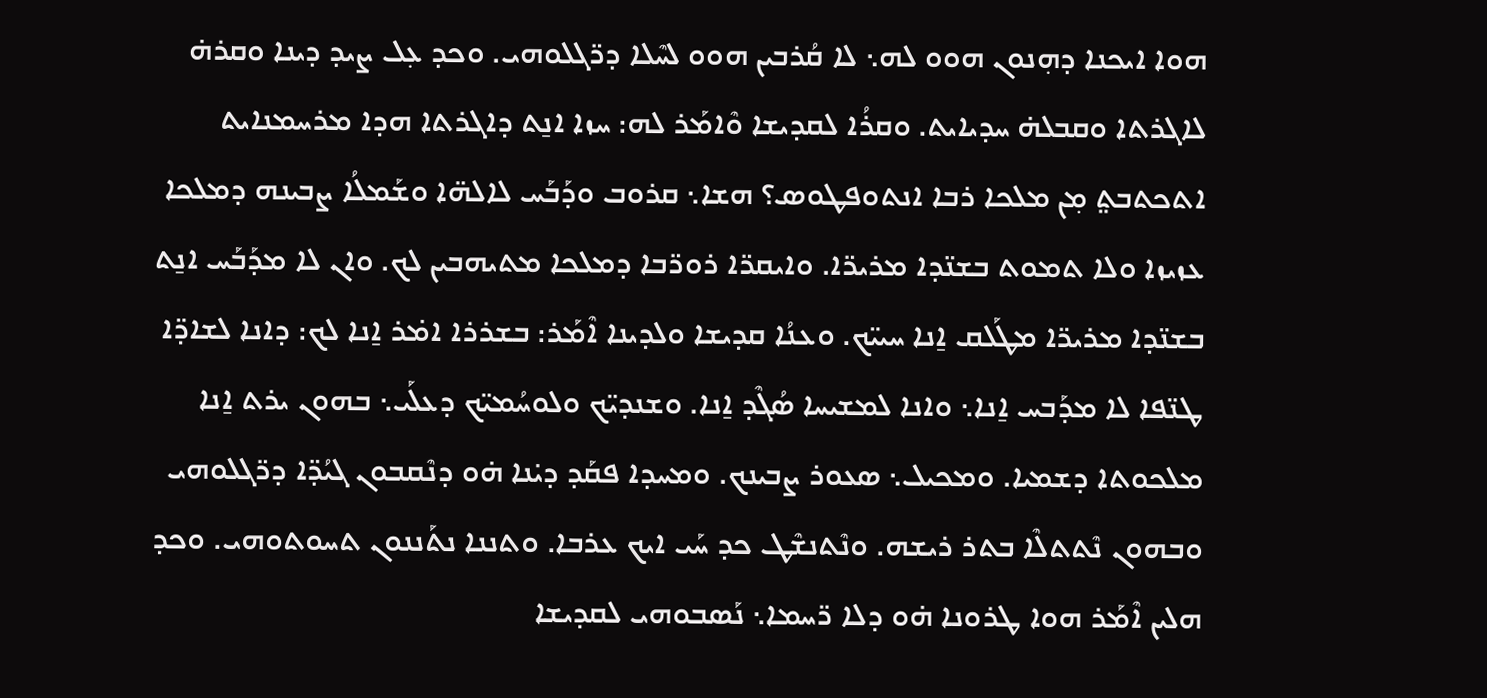ܗܘܐ ܐܝܟܢܐ ܕܗ݂ܢܘܢ ܗܘܘ ܠܗ܆ ܠܐ ܩܳܪܒܝܢ ܗܘܘ ܠܚܶܠܐ ܕܪ̈ܓܠܘܗܝ. ܘܟܕ ܥ݂ܠ ܨܝܕ ܕܝܢܐ ܘܩܪܗ̇ ܠܐܓܪܬܐ ܘܩܒܠܗ̇ ܚܕܝܐܝܬ. ܘܩܪܳܐ ܠܩܕܝܫܐ ܘܶܐܡܰܪ ܠܗ: ܚܙܐ ܐܢ̱ܬ ܕܐܓܪܬܐ ܗܕܐ ܡܪܚܡܢܐܝܬ ܐܬܟܬܒܬ݀ ܡ݂ܢ ܡܠܟܐ ܪܒܐ ܐܢܬܘܦܛܘܣ؟ ܗܫܐ܆ ܩܪܘܒ ܘܕܰܒܰܚ ܠܐܠܗ̈ܐ ܘܫܰܡܠܳܐ ܨܒܝܢܗ ܕܡܠܟܐ ܥܙܝܙܐ ܘܠܐ ܬܡܘܬ ܒܫܢ̈ܕܐ ܡܪܝܪ̈ܐ. ܘܐܝܩܪ̈ܐ ܪܘܪ̈ܒܐ ܕܡܠܟܐ ܡܬܝܗܒܝܢ ܠܟ. ܘܐܢ ܠܐ ܡܕܰܒܰܚ ܐܢ̱ܬ ܒܫܢ̈ܕܐ ܡܪܝܪ̈ܐ ܡܛܰܠܩ ܐ̱ܢܐ ܚܝܝ̈ܟ. ܘܥܢܳܐ ܩܕܝܫܐ ܘܠܕܝܢܐ ܐܶܡܰܪ: ܒܫܪܪܐ ܐܡ̇ܪ ܐ̱ܢܐ ܠܟ: ܕܐܢܐ ܠܫܐܕ̈ܐ ܛܢ̈ܦܐ ܠܐ ܡܕܰܒܚ ܐ̱ܢܐ܆ ܘܐܢܐ ܠܡܫܝܚܐ ܣܳܓܶܕ ܐ̱ܢܐ. ܘܫܢܕܝ̈ܟ ܘܠܘܚܳܡܝ̈ܟ ܕܥܠܰܝ܆ ܒܗܘܢ ܝܪܬ ܐ̱ܢܐ ܡܠܟܘܬܐ ܕܫܡܝܐ. ܘܡܟܝܠ܆ ܣܥܘܪ ܨܒܝܢܟ. ܘܡܚܕܐ ܦܩܰܕ ܕܝ̇ܢܐ ܗ̇ܘ ܕܢܶܩܒܘܢ ܓܝܳܕ̈ܐ ܕܪ̈ܓܠܘܗܝ ܘܒܗܘܢ ܢܶܬܬܠܶܐ ܒܬܪ ܪܝܫܗ. ܘܢܶܬܢܫܶܛ ܟܕ ܚܰܝ ܐܝܟ ܥܪܒܐ. ܘܬܢܢܐ ܢܬܰܢܢܘܢ ܬܚܘܬܘܗܝ. ܘܟܕ ܗܠܝܢ ܐܶܡܰܪ ܗܘܐ ܛܪܘܢܐ ܗ̇ܘ ܕܠܐ ܪ̈ܚܡܐ܆ ܢܰܣܒܘܗܝ ܠܩܕܝܫܐ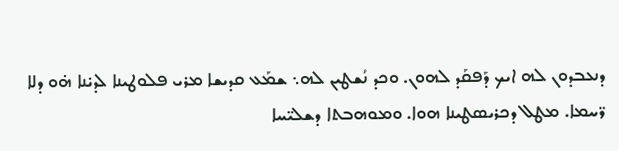ܕܢܥܒܕܘܢ ܠܗ ܐܝܟ ܕܰܦܩܰܕ ܠܗܘܢ. ܘܟܕ ܢܳܫܛܝܢ ܠܗ܆ ܫܡܰܥ ܩܕܝܫܐ ܡܪܝ ܦܠܘܛܝܢܐ ܠܕܝ̇ܢܐ ܗ̇ܘ ܕܠܐ ܪ̈ܚܡܐ. ܡܛܠ ܕܟܪܝܣܛܝܢܐ ܗܘܐ. ܘܡܘܗܒܬܐ ܕܫܠܝ̈ܚܐ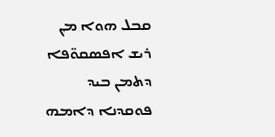ܩܒܠ ܗܘܐ ܡ݂ܢ ܪܝܫ ܐܦܣܩܘ̈ܦܐ ܕܬܡܢ ܒܝܕ ܦܘܩܕܢܐ ܕܐܡܗ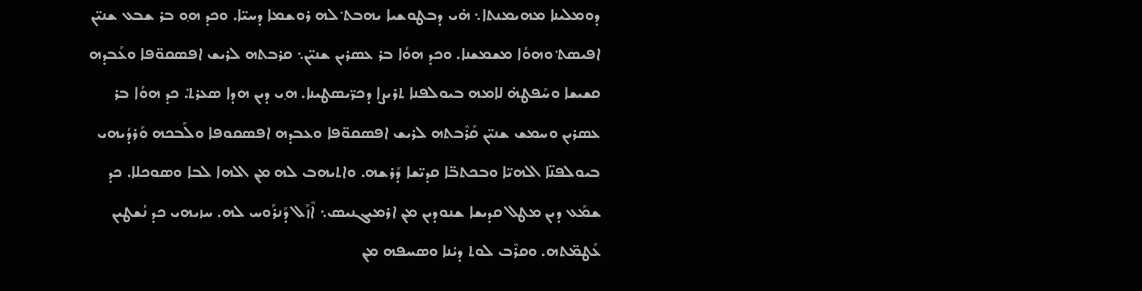ܕܘܡܠܝܢܐ ܡܗܝܡܢܬܐ܆ ܗ̇ܝ ܕܒܛܘܫܝܐ ܝܗܒܬ݀ ܠܗ ܪܘܫܡܐ ܕܚܝ̈ܐ. ܘܟܕ ܗ݂ܘ ܒܪ ܫܒܥ ܫܢܝ̈ܢ ܐܦܝܣܬ݀ ܘܗܘܳܐ ܡܫܡܫܢܐ. ܘܟܕ ܗܘܳܐ ܒܪ ܥܣܪܝܢ ܫܢܝ̈ܢ܆ ܩܪܒܬܗ ܠܪܝܫ ܐܦܣܩܘ̈ܦܐ ܘܥܰܒܕܗ ܩܫܝܫܐ ܘܚܰܦܛܗ̇ ܠܐܡܗ ܒܝܘܠܦܢܐ ܬܪܝܨܐ ܕܟܪ̈ܝܣܛܝܢܐ. ܗ݂ܝ ܕܝܢ ܗܕܐ ܣܥܪܬ݀. ܟܕ ܗܘܳܐ ܒܪ ܥܣܪܝܢ ܘܚܡܫ ܫܢܝ̈ܢ ܩܰܪܶܒܬܗ ܠܪܝܫ ܐܦܣܩܘ̈ܦܐ ܘܥܒܕܗ ܐܦܣܩܘܦܐ ܘܠܰܒܟܗ ܘܰܪܕܳܝܗܝ ܒܝܘܠܦܢ̈ܐ ܐܠܗܝ̈ܐ ܘܒܟܬܒ̈ܐ ܩܕܝ̈ܫܐ ܕܰܪܫܗ. ܘܐܬܝܗܒ ܠܗ ܡ݂ܢ ܐܠܗܐ ܠܒܐ ܘܣܘܟܠܐ. ܟܕ ܫܡܰܥ ܕܝܢ ܡܛܠ ܩܕܝܫܐ ܫܢܘܕܝܢ ܡ݂ܢ ܐܪܡܝܓܢܝܣ܆ ܐܶܙܰܠ ܕܰܢܪܰܘܚ ܠܗ. ܚܙܝܗܝ ܟܕ ܢܳܫܛܝܢ ܥܰܛܡ̈ܬܗ. ܘܩܪܶܒ ܠܘܬ ܕܝ̇ܢܐ ܘܣܚܦܗ ܡ݂ܢ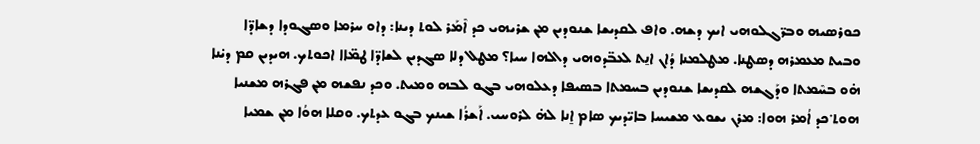ܟܘܪܣܝܗ ܘܒܪ̈ܓܠܘܗܝ ܐܝܟ ܕܫܗ. ܘܐܦ ܠܩܕܝܫܐ ܫܢܘܕܝܢ ܡ݂ܢ ܫܪܝܗܝ ܟܕ ܐܶܡܰܪ ܠܘܬ ܕܝܢܐ: ܕܐܘ ܚܪܡܐ ܘܣܓܘܕܐ ܕܫܐܕ̈ܐ ܘܒܝܬ ܡܥܡܪܗ ܕܣܛܢܐ. ܡܛܠܡܢܐ ܕܳܐܢ ܐܢ̱ܬ ܠܥܒ̈ܕܘܗܝ ܕܐܠܗܐ ܚܝܐ؟ ܡܛܠ ܕܠܐ ܣܓܕܝܢ ܠܫܐܕ̈ܐ ܛܡ̈ܐܐ ܐܟܘܬܟ. ܗܝܕܝܢ ܩܡ ܕܝ̇ܢܐ ܗ̇ܘ ܒܚܶܡܬܐ ܘܕܰܓܫܗ ܠܩܕܝܫܐ ܫܢܘܕܝܢ ܒܚܡܬܐ ܒܣܝܦܐ ܕܥܠܘܗܝ ܒܓܘ ܠܒܗ ܘܡܝܬ. ܘܟܕ ܢܦܫܗ ܡ݂ܢ ܦܓܪܗ ܡܫܢܝܐ ܗܘܬ݀ ܟܕ ܐܳܡܪ ܗܘܐ: ܡܪܢ ܝܫܘܥ ܡܫܝܚܐ ܒܐܝ̈ܕܝܟ ܣܐܡ ܐ̱ܢܐ ܠܗ̇ ܠܪܘܚܝ. ܐܰܫܪܳܐ ܫܝܢܟ ܒܓܘ ܥܕܬܟ. ܘܩܠܐ ܗܘܳܐ ܡ݂ܢ ܫܡܝܐ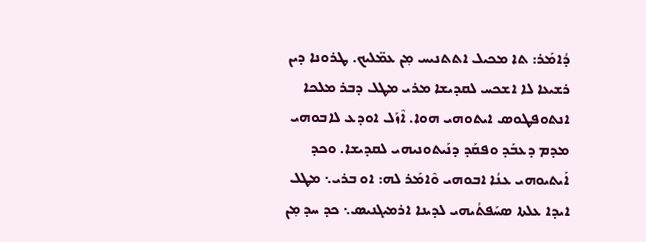ܕܳܐܡܰܪ: ܬܐ ܡܟܝܠ ܐܬܬܢܝܚ ܡ݂ܢ ܥܡ̈ܠܝܟ. ܛܪܘܢܐ ܕܝܢ ܪܫܝܥܐ ܠܐ ܐܫܟܚ ܠܩܕܝܫܐ ܡܪܝ ܡܛܠ ܕܒܪ ܡܠܟܐ ܐܢܬܘܦܛܘܣ ܐܝܬܘܗܝ ܗܘܐ. ܐܶܙܰܠ ܐܘܕܥ ܠܐܒܘܗܝ ܡܕܡ ܕܥܒܰܕ ܘܦܩܰܕ ܕܢܰܝܬܘܢܝܗܝ ܠܩܕܝܫܐ. ܘܟܕ ܐܰܝܬܝܘܗܝ ܥܢܳܐ ܐܒܘܗܝ ܘܶܐܡܰܪ ܠܗ: ܐܘ ܒܪܝ܆ ܡܛܠ ܐܝܕܐ ܥܠܬܐ ܣܚܰܦܬܳܝܗܝ ܠܕܝܢܐ ܐܪܡܝܓܢܝܣ܆ ܟܕ ܚܕ ܡ݂ܢ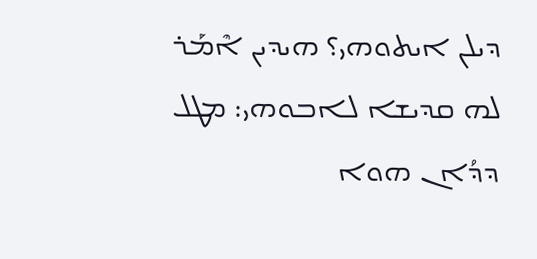ܕܝܠܢ ܐܝܬܘܗܝ؟ ܗܝܕܝܢ ܐܶܡܰܪ ܠܗ ܩܕܝܫܐ ܠܐܒܘܗܝ: ܡܛܠ ܕܕܳܐܢ ܗܘܐ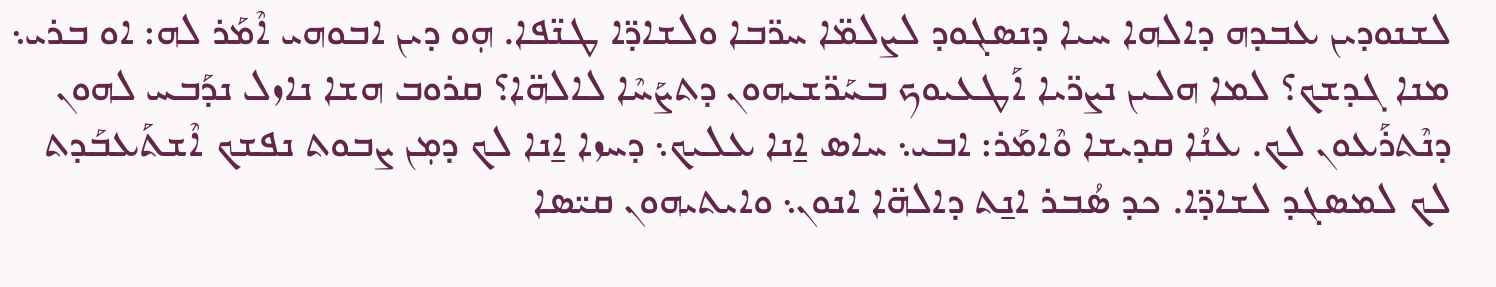ܠܫܢܘܕܝܢ ܥܒܕܗ ܕܐܠܗܐ ܚܝܐ ܕܢܣܓܘܕ ܠܨܠܡ̈ܐ ܚܪ̈ܒܐ ܘܠܫܐܕ̈ܐ ܛܢ̈ܦܐ. ܗ݂ܘ ܕܝܢ ܐܒܘܗܝ ܐܶܡܰܪ ܠܗ: ܐܘ ܒܪܝ܆ ܡܢܐ ܓܕܫܟ؟ ܠܡܐ ܗܠܝܢ ܢܨܪ̈ܝܐ ܐܰܛܥܝܘܟ ܒܚܰܪ̈ܫܝܗܘܢ ܕܬܨܰܚܶܐ ܠܐܠܗ̈ܐ؟ ܩܪܘܒ ܗܫܐ ܢܐܙܠ ܢܕܰܒܚ ܠܗܘܢ ܕܢܶܬܪܰܥܘܢ ܠܟ. ܥܢܳܐ ܩܕܝܫܐ ܘܶܐܡܰܪ: ܐܒܝ܆ ܚܐܣ ܐ̱ܢܐ ܥܠܝܟ܆ ܕܚܙܐ ܐ̱ܢܐ ܠܟ ܕܡ݂ܢ ܨܒܘܬ ܢܦܫܟ ܐܶܫܬܰܥܒܰܕܬ ܠܟ ܠܡܣܓܕ ܠܫܐܕ̈ܐ. ܟܕ ܣܳܒܪ ܐܢ̱ܬ ܕܐܠܗ̈ܐ ܐܢܘܢ܆ ܘܐܝܬܝܗܘܢ ܩܝ̈ܣܐ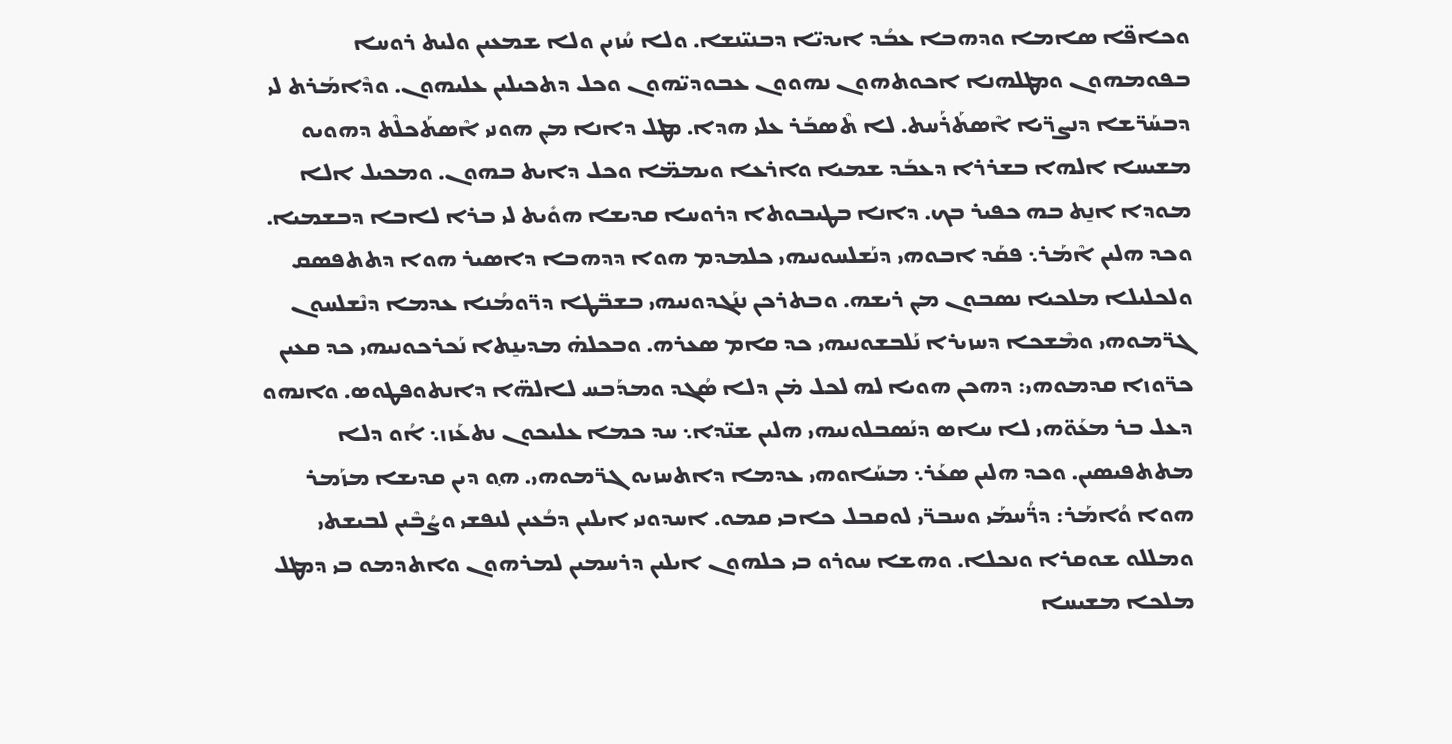ܘܟܐܦ̈ܐ ܣܐܡܐ ܘܕܗܒܐ ܥܒܳܕ ܐܝܕܝ̈ܐ ܕܒܢܝ̈ܢܫܐ. ܘܠܐ ܚܳܙܝܢ ܘܠܐ ܫܡܥܝܢ ܘܠܝܬ ܪܘܚܐ ܒܦܘܡܗܘܢ ܘܡܛܠܗܢܐ ܐܟܘܬܗܘܢ ܢܗܘܘܢ ܥܒܘܕܝ̈ܗܘܢ ܘܟܠ ܕܬܟܝܠܝܢ ܥܠܝܗܘܢ. ܘܕܶܐܡܰܪܬ ܠܝ ܕܒܚܰܪ̈ܫܐ ܕܢܨܪ̈ܝܐ ܐܶܣܬܰܪܰܚܬ. ܠܐ ܬܶܣܒܰܪ ܥܠܝ ܗܕܐ. ܡܛܠ ܕܐܢܐ ܡ݂ܢ ܗܘܢܝ ܐܶܣܬܰܟܠܶܬ ܕܗܘܝܘ ܡܫܝܚܐ ܐܠܗܐ ܒܫܪܪܐ ܕܥܒܰܕ ܫܡܝܐ ܘܐܪܥܐ ܘܝܡܡ̈ܐ ܘܟܠ ܕܐܝܬ ܒܗܘܢ. ܘܡܟܝܠ ܐܠܐ ܡܘܕܐ ܐܢ̱ܬ ܒܗ ܟܦܝܪ ܒܟ. ܕܐܢܐ ܒܛܝܒܘܬܐ ܕܪܘܚܐ ܩܕܝܫܐ ܗܘܺܝܬ ܠܝ ܒܪܐ ܠܐܒܐ ܕܒܫܡܝܐ. ܘܟܕ ܗܠܝܢ ܐܶܡܰܪ܆ ܦܩܰܕ ܐܒܘܗܝ ܕܢܰܫܠܚܘܢܝܗܝ ܟܠܡܕܡ ܗܘܐ ܕܕܗܒܐ ܕܐܣܝܪ ܗܘܐ ܕܬܬܦܣܩ ܘܠܟܠܝܠܐ ܡܠܟܝܐ ܢܣܒܘܢ ܡ݂ܢ ܪܝܫܗ. ܘܒܬܪܟܢ ܢܢܰܓܕܘܢܝܗܝ ܒܫܒ̈ܛܐ ܕܪ̈ܘܡܳܢܐ ܥܕܡܐ ܕܢܶܫܠܚܘܢ ܓܪ̈ܡܘܗܝ ܘܡܶܫܟܐ ܕܚܙܝܪܐ ܢܰܠܒܫܘܢܝܗܝ ܟܕ ܩܐܡ ܣܥܪܗ. ܘܒܟܠܗ̇ ܡܕܝܢ̱ܬܐ ܢܰܟܪܟܘܢܝܗܝ ܟܕ ܩܥܝܢ ܟܪ̈ܘܙܐ ܩܕܡܘܗܝ: ܕܗܟܢ ܗܘܝܐ ܠܗ ܠܟܠ ܡ̇ܢ ܕܠܐ ܣܳܓܕ ܘܡܕܰܒܚ ܠܐܠܗ̈ܐ ܕܐܢܬܘܦܛܘܣ. ܘܐܢܗܘ ܕܥܠ ܒܪ ܡܥܰܘ̈ܗܝ ܠܐ ܚܐܣ ܕܢܰܣܒܠܘܢܝܗܝ ܗܠܝܢ ܫܢ̈ܕܐ܆ ܚܕ ܟܡܐ ܥܠܝܟܘܢ ܢܬܥܰܙܙ܆ ܐܳܘ ܕܠܐ ܡܬܬܦܝܣܝܢ. ܘܟܕ ܗܠܝܢ ܣܥܰܪ܆ ܡܚܰܐܘܗܝ ܥܕܡܐ ܕܐܬܚܙܝܘ ܓܪ̈ܡܘܗܝ. ܗ݂ܘ ܕܝܢ ܩܕܝܫܐ ܡܙܰܡܪ ܗܘܐ ܘܳܐܡܰܪ: ܕܪ̈ܳܚܡܰܝ ܘܚܒܪ̈ܝ ܠܘܩܒܠ ܟܐܒܝ ܩܡܘ. ܐܚܕܘܢܝ ܐܝܠܝܢ ܕܒܳܥܝܢ ܠܢܦܫܝ ܘܨܳܒܶܝܢ ܠܒܝܫܬܝ ܘܡܠܠܘ ܫܘܩܪܐ ܘܢܟܠܐ. ܘܗܫܐ ܚܘܪܘ ܒܝ ܟܠܗܘܢ ܐܝܠܝܢ ܕܪܚܡܝܢ ܠܡܪܗܘܢ ܘܐܬܕܡܘ ܒܝ ܕܡܛܠ ܡܠܟܐ ܡܫܝܚܐ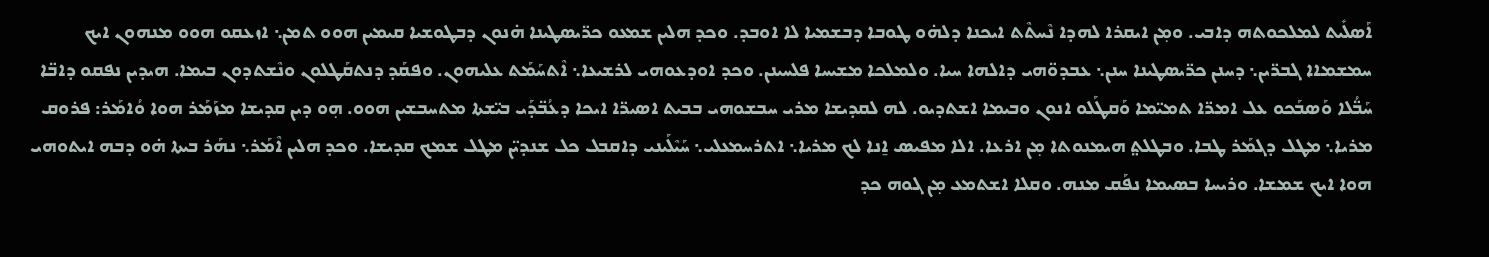ܐܰܣܠܺܝܬ ܠܡܠܟܘܬܗ ܕܐܒܝ. ܘܡ݂ܢ ܐܝܩܪܐ ܠܗܕܐ ܢܶܚܬܶܬ ܐܝܟܢܐ ܕܠܗ̇ܘ ܛܘܒܐ ܕܒܫܡܝܐ ܠܐ ܐܘܒܕ. ܘܟܕ ܗܠܝܢ ܫܡܥܘ ܟܪ̈ܝܣܛܝܢܐ ܗ̇ܢܘܢ ܕܒܛܘܫܝܐ ܩܝܡܝܢ ܗܘܘ ܬܡܢ܆ ܐܙܥܩܘ ܗܘܘ ܡܢܗܘܢ ܐܝܟ ܚܡܫܡܐܐ ܓܒܪ̈ܝܢ܆ ܕܚܢܢ ܟܪ̈ܝܣܛܝܢܐ ܚܢܢ܆ ܥܒܕܘ̈ܗܝ ܕܐܠܗܐ ܚܝܐ. ܘܠܡܠܟܐ ܡܫܝܚܐ ܦܠܚܝܢܢ. ܘܟܕ ܐܘܕܥܘܗܝ ܠܪܫܝܥܐ܆ ܐܶܬܚܰܡܰܬ ܥܠܝܗܘܢ. ܘܦܩܰܕ ܕܢܬܩܰܛܠܘܢ ܘܢܶܫܬܕܘܢ ܒܝܡܐ. ܗܝܕܝܢ ܢܦܩܘ ܕܐܒ̈ܐ ܚܰܒ̈ܳܠܐ ܘܰܣܒܰܟܘ ܥܠ ܐܡܪ̈ܐ ܬܡܝ̈ܡܐ ܘܰܩܛܰܠܘ ܐܢܘܢ ܘܒܝܡܐ ܐܫܬܕܝܘ. ܠܗ ܠܩܕܝܫܐ ܡܪܝ ܚܒܫܘܗܝ ܒܒܝܬ ܐܣܝܪ̈ܐ ܐܝܟܐ ܕܥܳܒ̈ܕܰܝ ܒܝ̈ܫܬܐ ܡܬܚܒܫܝܢ ܗܘܘ. ܗ݂ܘ ܕܝܢ ܩܕܝܫܐ ܡܙܰܡܰܪ ܗܘܐ ܘܳܐܡܰܪ: ܦܪܘܩ ܡܪܝܐ܆ ܡܛܠ ܕܓܡܰܪ ܛܒܐ. ܘܒܛܠܬ݀ ܗܝܡܢܘܬܐ ܡ݂ܢ ܐܪܥܐ. ܐܠܐ ܡܦܝܣ ܐ̱ܢܐ ܠܟ ܡܪܝܐ܆ ܐܬܪܚܡܥܠܝ܆ ܚܰܝܶܠܰܝܢܝ ܕܐܩܒܠ ܟܠ ܫܢܕܝ̈ܢ ܡܛܠ ܫܡܟ ܩܕܝܫܐ. ܘܟܕ ܗܠܝܢ ܐܶܡܰܪ܆ ܢܗܰܪ ܒܝܬܐ ܗ̇ܘ ܕܒܗ ܐܝܬܘܗܝ ܗܘܐ ܐܝܟ ܫܡܫܐ. ܘܪܝܚܐ ܒܣܝܡܐ ܢܦܰܩ ܡܢܗ. ܘܩܠܐ ܐܫܬܡܥ ܡ݂ܢ ܓܘܗ ܟܕ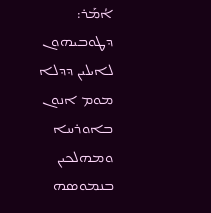ܐܳܡܰܪ: ܕܛܘܒܝܗܘܢ ܠܐܝܠܝܢ ܕܕܠܐ ܡܘܡ ܐܢܘܢ ܒܐܘܪܚܐ ܘܡܗܠܟܝܢ ܒܢܡܘܣܗ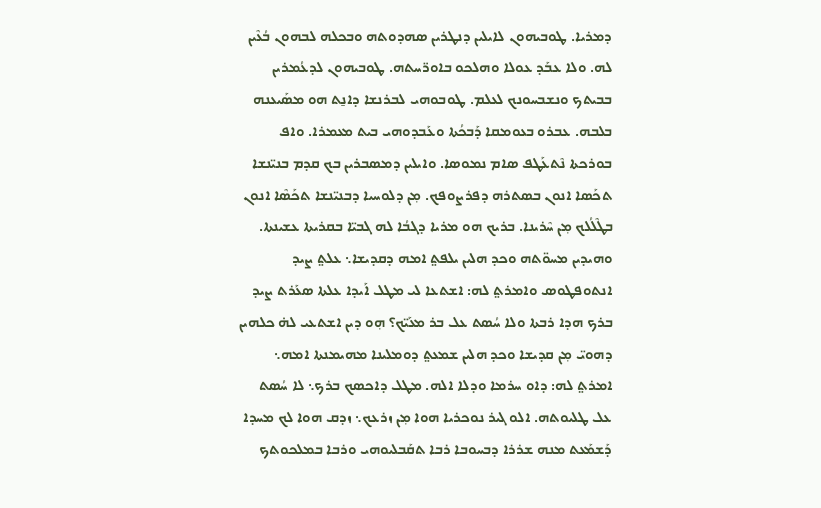ܕܡܪܝܐ. ܛܘܒܝܗܘܢ ܠܐܝܠܝܢ ܕܢܛܪܝܢ ܣܗܕܘܬܗ ܘܒܟܠܗ ܠܒܗܘܢ ܒܳܥܶܝܢ ܠܗ. ܘܠܐ ܥܒܰܕ ܥܘܠܐ ܘܗܠܟܘ ܒܐܘܪ̈ܚܬܗ. ܛܘܒܝܗܘܢ ܠܕܥܳܡܪܝܢ ܒܒܝܬܟ ܘܢܫܒܚܘܢܟ ܠܥܠܡ. ܛܘܒܘܗܝ ܠܒܪܢܫܐ ܕܐܢ̱ܬ ܗܘ ܡܣܰܝܥܢܗ ܒܠܒܗ. ܥܒܪܘ ܒܥܘܡܩܐ ܕܰܒܟܳܬܐ ܘܥܰܒܕܘܗܝ ܒܝܬ ܡܥܡܪܐ. ܘܐܦ ܒܘܪܟܬܐ ܢܶܬܥܰܛܦ ܣܐܡ ܢܡܘܣܐ. ܘܐܝܠܝܢ ܕܡܣܒܪܝܢ ܒܟ ܩܕܡ ܒܢܝ̈ܢܫܐ ܬܟܰܣܐ ܐܢܘܢ ܒܣܬܪܗ ܕܦܪܨܘܦܟ. ܡ݂ܢ ܕܠܘܚܝܐ ܕܒܢܝ̈ܢܫܐ ܬܟܰܣܶܐ ܐܢܘܢ ܒܛܶܠܳܠܟ ܡ݂ܢ ܚܶܪܝܢܐ. ܒܪܝܟ ܗܘ ܡܪܝܐ ܕܓܒܳܐ ܠܗ ܓܒܝ̈ܐ ܒܩܪܝܬܐ ܥܫܝܢܬܐ. ܘܗܝܕܝܢ ܡܚܘ̈ܬܗ ܘܟܕ ܗܠܝܢ ܝܠܦܬ݀ ܐܡܗ ܕܩܕܝܫܐ܆ ܥܠܬ݀ ܨܝܕ ܐܢܬܘܦܛܘܣ ܘܐܡܪܬ݀ ܠܗ: ܐܫܬܥܐ ܠܝ ܡܛܠ ܐܰܝܕܐ ܥܠܬܐ ܣܥܰܪܬ ܨܝܕ ܒܪܟ ܗܕܐ ܪܒܬܐ ܘܠܐ ܚܳܣܬ ܥܠ ܒܪ ܡܥܰܝ̈ܟ؟ ܗ݂ܘ ܕܝܢ ܐܫܬܥܝ ܠܗ̇ ܟܠܗܝܢ ܕܗܘܝ̈ ܡ݂ܢ ܩܕܝܫܐ ܘܟܕ ܗܠܝܢ ܫܡܥܬ݀ ܕܘܡܠܝܢܐ ܡܗܝܡܢܬܐ ܐܡܗ܆ ܐܡܪܬ݀ ܠܗ: ܕܐܘ ܚܪܡܐ ܘܕܠܐ ܐܠܗ. ܡܛܠ ܕܐܟܣܟ ܒܪܟ܆ ܠܐ ܚܳܣܬ ܥܠ ܛܠܝܘܬܗ. ܐܠܘ ܓܝܪ ܢܘܟܪܝܐ ܗܘܐ ܡ݂ܢ ܙܪܥܟ܆ ܙܕܩ ܗܘܐ ܠܟ ܡܚܕܐ ܕܰܫܡܰܥܬ ܡܢܗ ܫܪܪܐ ܕܒܚܘܒܐ ܪܒܐ ܬܩܰܒܠܝܘܗܝ ܘܪܒܐ ܒܡܠܟܘܬܟ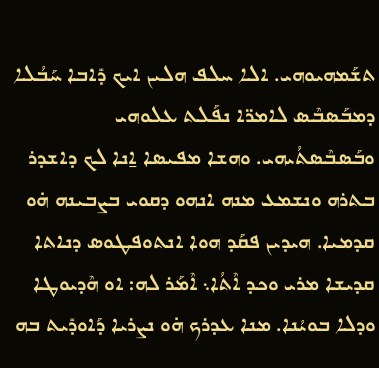ܬܫܰܡܗܝܘܗܝ. ܐܠܐ ܚܠܦ ܗܠܝܢ ܐܝܟ ܕܺܐܒܐ ܚܰܒܳܠܐ ܕܡܒܰܣܒܶܣ ܠܐܡܪ̈ܐ ܢܦܰܠܬ ܥܠܘܗܝ ܘܒܰܣܒܶܣܬܳܝܗܝ. ܘܗܫܐ ܡܦܝܣܐ ܐ̱ܢܐ ܠܟ ܕܐܫܕܪ ܒܬܪܗ ܘܢܫܡܥ ܡܢܗ ܐܢܗܘ ܕܩܘܝ ܒܨܒܝܢܗ ܗ̇ܘ ܩܕܡܝܐ. ܗܝܕܝܢ ܦܩܰܕ ܗܘܐ ܐܢܬܘܦܛܘܣ ܕܢܐܬܐ ܩܕܝܫܐ ܡܪܝ ܘܟܕ ܐܶܬܳܐ܆ ܐܶܡܰܪ ܠܗ: ܐܘ ܗܶܕܝܘܛܐ ܘܕܠܐ ܒܘܝܳܢܐ. ܡܢܐ ܥܕܪܟ ܗ̇ܘ ܢܨܪܝܐ ܕܰܐܘܕܺܝܬ ܒܗ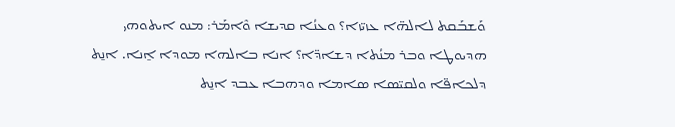ܘܰܫܒܰܩܬ ܠܐܠܗ̈ܐ ܥܙܝ̈ܙܐ؟ ܘܥܢܳܐ ܩܕܝܫܐ ܘܶܐܡܰܪ: ܡܢܘ ܐܝܬܘܗܝ ܗܕܝܘܛܐ ܘܒܪ ܡܢܳܬܐ ܕܫܐܕ̈ܐ؟ ܐܢܐ ܒܐܠܗܐ ܡܘܕܐ ܐ̱ܢܐ. ܐܢ̱ܬ ܕܠܟܐܦ̈ܐ ܘܠܩܝ̈ܣܐ ܣܐܡܐ ܘܕܗܒܐ ܥܒܕ ܐܢ̱ܬ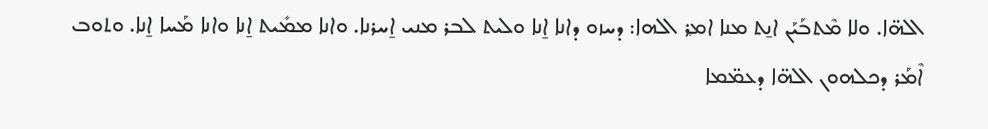ܐܠܗ̈ܐ. ܘܠܐ ܡܶܬܒܰܝܰܢ ܐܢ̱ܬ ܡܢܐ ܐܡ݂ܪ ܐܠܗܐ: ܕܚܙܘ ܕܐܢܐ ܐ̱ܢܐ ܘܠܝܬ ܠܒܪ ܡܢܝ ܐ̱ܚܪܢܐ. ܘܐܢܐ ܡܡܺܝܬ ܐ̱ܢܐ ܘܐܢܐ ܡܰܚܐ ܐ̱ܢܐ. ܘܬܘܒ ܐܶܡܰܪ ܕܟܠܗܘܢ ܐܠܗ̈ܐ ܕܥܡ̈ܡܐ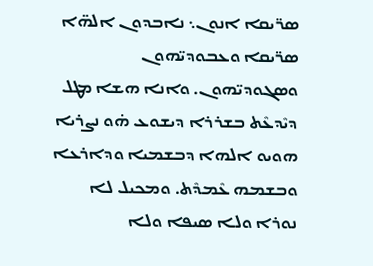ܣܪ̈ܝܩܐ ܐܢܘܢ܆ ܢܐܒܕܘܢ ܐܠܗ̈ܐ ܣܪ̈ܝܩܐ ܘܥܒܘܕܝ̈ܗܘܢ ܘܣܓܘܕܝ̈ܗܘܢ. ܘܐܢܐ ܗܫܐ ܡܛܠ ܕܝܶܕܥܶܬ ܒܫܪܪܐ ܕܝܫܘܥ ܗ̇ܘ ܢܨܪܝܐ ܗܘܝܘ ܐܠܗܐ ܕܒܫܡܝܐ ܘܕܐܪܥܐ ܘܒܫܡܗ ܥܶܡܕܶܬ. ܘܡܟܝܠ ܠܐ ܢܘܪܐ ܘܠܐ ܣܝܦܐ ܘܠܐ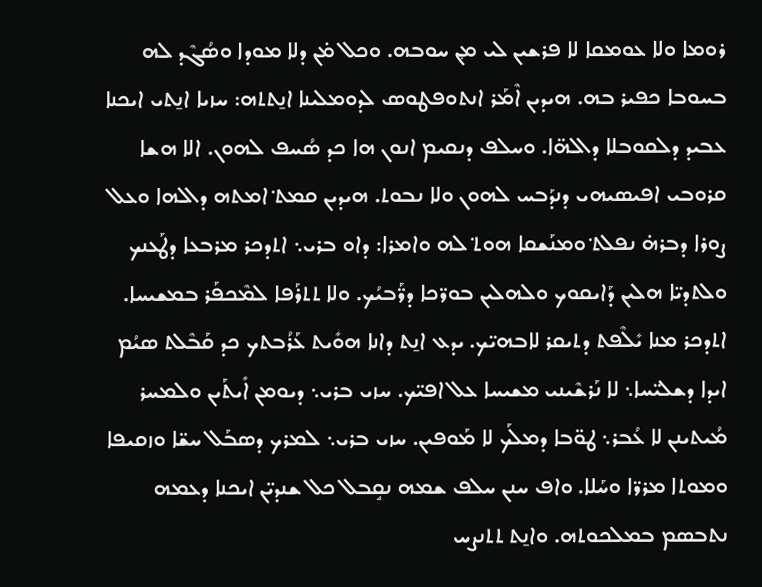ܪܘܡܐ ܘܠܐ ܥܘܡܩܐ ܠܐ ܦܪܫܝܢ ܠܝ ܡ݂ܢ ܚܘܒܗ. ܘܟܠ ܡ̇ܢ ܕܠܐ ܡܘܕܐ ܘܣܳܓܶܕ ܠܗ ܒܚܘܒܐ ܟܦܝܪ ܒܗ. ܗܝܕܝܢ ܐܶܡܰܪ ܐܢܬܘܦܛܘܣ ܠܕܘܡܠܝܢܐ ܐܢ̱ܬܬܗ: ܚܙܝܐ ܐܢ̱ܬܝ ܐܝܟܢܐ ܥܒܝܕ ܕܠܩܘܒܠܐ ܕܐܠܗ̈ܐ. ܘܚܠܦ ܕܢܩܝܡ ܐܢܘܢ ܗܐ ܟܕ ܣܳܚܦ ܠܗܘܢ. ܐܠܐ ܗܫܐ ܩܪܘܒܝ ܐܦܝܣܝܗܝ ܕܢܕܰܒܚ ܠܗܘܢ ܘܠܐ ܢܒܘܬ. ܗܝܕܝܢ ܩܡܬ݀ ܐܡܬܗ ܕܐܠܗܐ ܘܥܠ ܨܘܪܐ ܕܒܪܗ̇ ܢܦܠܬ݀ ܘܡܢܰܫܩܐ ܗܘܬ݀ ܠܗ ܘܐܡܪܐ: ܕܐܘ ܒܪܝ܆ ܐܬܕܟܪ ܡܪܒܥܐ ܕܛܰܥܢܟ ܘܠܬܕܝ̈ܐ ܗܠܝܢ ܕܰܐܝܩܘܟ ܘܠܗܠܝܢ ܒܘܪ̈ܟܐ ܕܪ̈ܰܒܝܳܟ. ܘܠܐ ܬܬܪܰܦܐ ܠܡܶܟܦܰܪ ܒܡܫܝܚܐ. ܐܬܕܟܪ ܡܢܐ ܝܺܠܶܦܬ ܕܬܝܩܪ ܠܐܒܗܝ̈ܟ. ܝܕܥ ܐܢ̱ܬ ܕܐܢܐ ܗܘܺܝܬ ܥܰܪܳܒܬܟ ܟܕ ܩܰܒܶܠܬ ܣܝܳܡ ܐܝܕܐ ܕܫܠܝ̈ܚܐ܆ ܠܐ ܢܰܪܫܶܝܢܝ ܡܫܝܚܐ ܥܠ ܐܦܝ̈ܟ. ܚܙܝ ܒܪܝ܆ ܕܝܘܡܢ ܐܺܝܬܰܝܢ ܘܠܡܚܪ ܡܳܝܬܝܢܢ ܠܐ ܥܳܒܪ܆ ܛܘ̈ܒܐ ܕܡܠܰܟ ܠܐ ܡܰܘܦܝܢ. ܚܙܝ ܒܪܝ܆ ܠܡܪܟ ܕܣܒܰܠ ܚܫ̈ܐ ܘܙܩܝܦܐ ܘܡܘܬܐ ܡܪܪ̈ܐ ܘܚܰܠܐ. ܘܐܦ ܚܢܢ ܚܠܦ ܫܡܗ ܢܩܱܒܠ ܟܠ ܫܢܕܝ̈ܢ ܐܝܟܢܐ ܕܥܡܗ ܢܬܒܣܡ ܒܡܠܟܘܬܗ. ܘܐܢ̱ܬ ܬܬܢܨܚ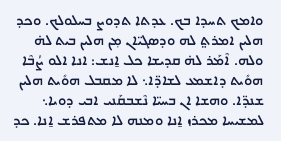ܘܐܡܟ ܬܚܕܐ ܒܟ. ܥܕܬܐ ܬܕܘܨ ܒܚܠܘܠܟ. ܘܟܕ ܗܠܝܢ ܐܡܪܬ݀ ܠܗ ܘܕܣܓܝ̈ܐܢ ܡ݂ܢ ܗܠܝܢ ܒܝܬ ܠܗ̇ ܘܠܗ. ܐܶܡܰܪ ܠܗ̇ ܩܕܝܫܐ ܟܠ ܐ̱ܢܫ: ܐܢܐ ܐܠܘ ܨܳܒܶܐ ܗܘܺܝܬ ܕܐܫܡܥ ܠܫܐܕ̈ܐ܆ ܠܐ ܡܩܒܠ ܗܘܺܝܬ ܗܠܝܢ ܫܢܕ̈ܐ. ܘܗܫܐ ܐܢ ܒܚܝ̈ܐ ܢܶܫܒܩܰܢܝ ܐܒܝ ܕܘܝܐ܆ ܠܡܫܝܚܐ ܡܟܪܙ ܐ̱ܢܐ ܘܡܢܗ ܠܐ ܡܬܦܪܫ ܐ̱ܢܐ. ܟܕ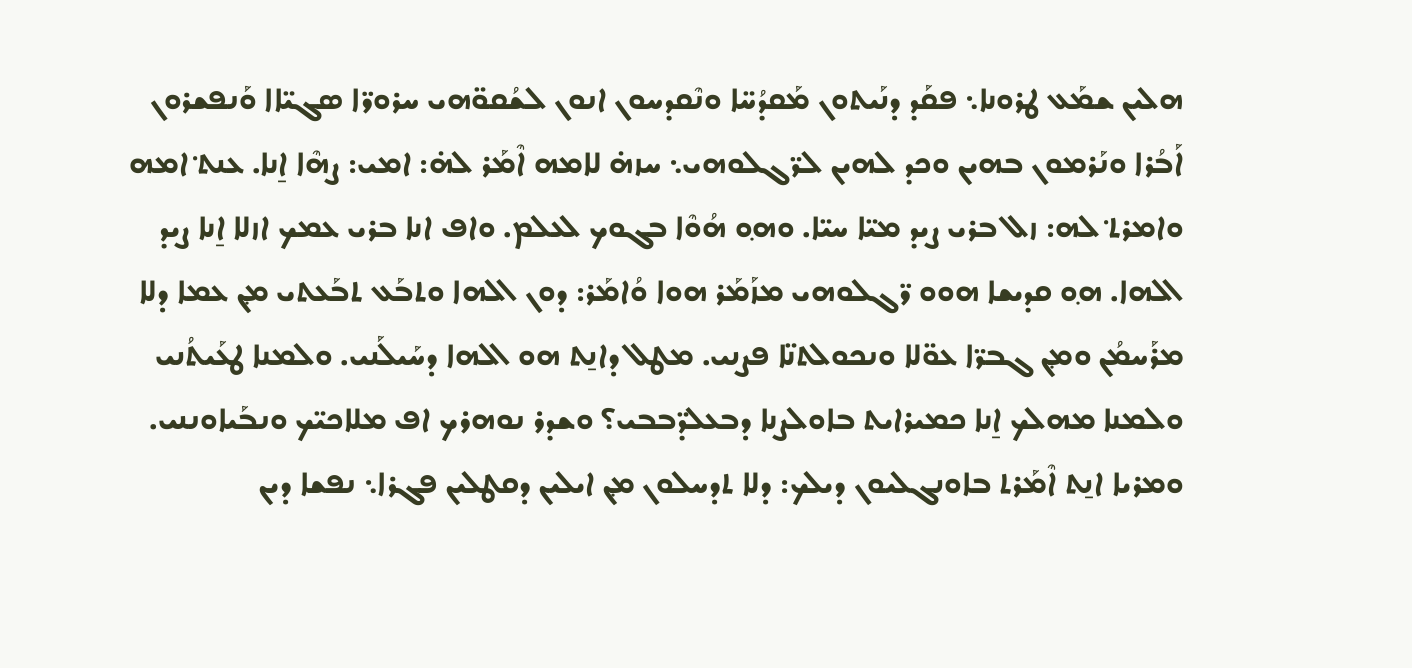ܗܠܝܢ ܫܡܰܥ ܛܪܘܢܐ܆ ܦܩܰܕ ܕܢܰܝܬܘܢ ܡܰܩܕܳܚ̈ܐ ܘܢܶܩܕܚܘܢ ܐܢܘܢ ܠܫܳܩܘ̈ܗܝ ܚܪܘܪ̈ܐ ܣܓܝ̈ܐܐ ܘܰܢܦܫܪܘܢ ܐܰܒܳܪܐ ܘܢܰܪܡܘܢ ܒܗܝܢ ܘܟܕ ܠܗܝܢ ܠܪ̈ܓܠܘܗܝ܆ ܚܙܗ̇ ܠܐܡܗ ܐܶܡܰܪ ܠܗ̇: ܐܡܝ: ܨܗܶܐ ܐ̱ܢܐ. ܥܢܬ݀ ܐܡܗ ܘܐܡܪܬ݀ ܠܗ: ܙܠ ܒܪܝ ܨܝܕ ܡܝ̈ܐ ܚܝ̈ܐ. ܘܗ݂ܘ ܗܳܘܶܐ ܒܓܘܟ ܠܥܠܡ. ܘܐܦ ܐܢܐ ܒܪܝ ܥܡܟ ܐܙܠܐ ܐ̱ܢܐ ܨܝܕ ܐܠܗܐ. ܗ݂ܘ ܩܕܝܫܐ ܗܘܘ ܪ̈ܓܠܘܗܝ ܡܙܰܡܰܪ ܗܘܐ ܘܳܐܡܰܪ: ܕܘܢ ܐܠܗܐ ܘܬܒܰܥ ܬܒܰܥܬܝ ܡ݂ܢ ܥܡܐ ܕܠܐ ܡܪܰܚܡܳܢ ܘܡ݂ܢ ܓܒܪ̈ܐ ܥܘ̈ܠܐ ܘܢܟܘܠܬܢ̈ܐ ܦܨܢܝ. ܡܛܠ ܕܐܢ̱ܬ ܗܘ ܐܠܗܐ ܕܚܰܝܠܰܢܝ. ܘܠܡܢܐ ܛܥܰܝܬܳܢܝ ܘܠܡܢܐ ܡܗܠܟ ܐ̱ܢܐ ܟܡܝܪܐܝܬ ܒܐܘܠܨܢܐ ܕܒܥܠܕ̈ܒܒܝ؟ ܘܫܕܪ ܢܘܗܪܟ ܐܦ ܡܠܐܟܝ̈ܟ ܘܢܒܰܝܐܘܢܢܝ. ܘܡܪܝܐ ܐܢ̱ܬ ܐܶܡܰܪܬ ܒܐܘܢܓܠܝܘܢ ܕܝܠܟ: ܕܠܐ ܬܕܚܠܘܢ ܡ݂ܢ ܐܝܠܝܢ ܕܩܛܠܝܢ ܦܓܪܐ܆ ܢܦܫܐ ܕܝܢ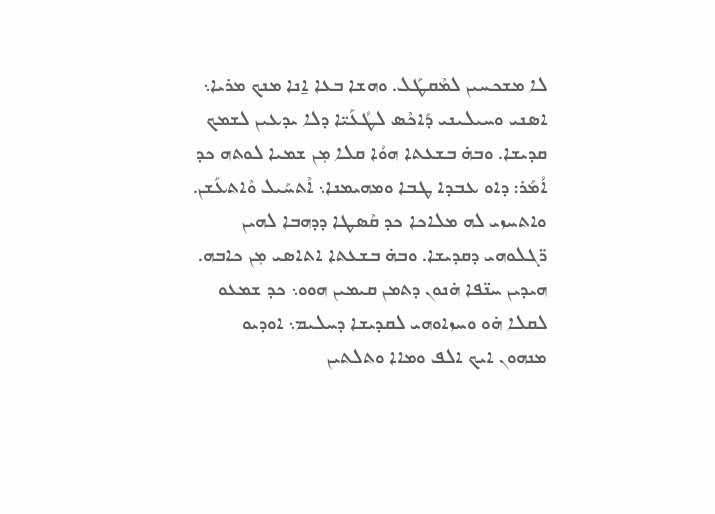ܠܐ ܡܫܟܚܝܢ ܠܡܶܩܛܰܠ. ܘܗܫܐ ܒܥܐ ܐ̱ܢܐ ܡܢܟ ܡܪܝܐ܆ ܐܣܢܝ ܘܚܝܠܝܢܝ ܕܰܐܟܶܣ ܠܛܳܥܰܝ̈ܐ ܕܠܐ ܝܕܥܝܢ ܠܫܡܟ ܩܕܝܫܐ. ܘܒܗ̇ ܒܫܥܬܐ ܗܘܳܐ ܩܠܐ ܡ݂ܢ ܫܡܝܐ ܠܘܬܗ ܟܕ ܐܳܡܰܪ: ܕܐܘ ܥܒܕܐ ܛܒܐ ܘܡܗܝܡܢܐ܆ ܐܶܬܚܰܝܠ ܘܶܐܬܥܰܫܢ. ܘܐܬܚܙܝ ܠܗ ܡܠܐܟܐ ܟܕ ܩܶܣܛܐ ܕܕܗܒܐ ܠܗܝܢ ܪ̈ܓܠܘܗܝ ܕܩܕܝܫܐ. ܘܒܗ̇ ܒܫܥܬܐ ܐܬܐܣܝ ܡ݂ܢ ܟܐܒܗ. ܗܝܕܝܢ ܚܢ̈ܦܐ ܗ̇ܢܘܢ ܕܬܡܢ ܩܝܡܝܢ ܗܘܘ܆ ܟܕ ܫܡܥܘ ܠܩܠܐ ܗ̇ܘ ܘܚܙܐܘܗܝ ܠܩܕܝܫܐ ܕܚܠܝܡ܆ ܐܘܕܝܘ ܡܢܗܘܢ ܐܝܟ ܐܠܦ ܘܡܐܐ ܘܬܠܬܝܢ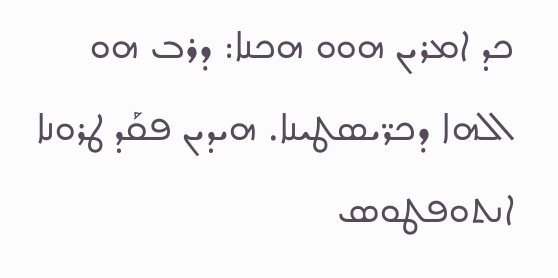ܟܕ ܐܡܪܝܢ ܗܘܘ ܗܟܢܐ: ܕܪܒ ܗܘ ܐܠܗܐ ܕܟܪ̈ܝܣܛܝܢܐ. ܗܝܕܝܢ ܦܩܰܕ ܛܪܘܢܐ ܐܢܬܘܦܛܘܣ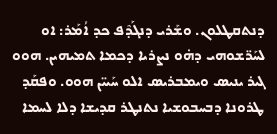ܕܢܬܩܛܠܘܢ. ܘܫܰܪܝ ܕܢܓܰܕܶܦ ܟܕ ܐܳܡܰܪ: ܐܘ ܠܚܰܪ̈ܫܘܗܝ ܕܗ̇ܘ ܢܨܪܝܐ ܕܟܡܐ ܬܡܝܗܝܢ. ܗܘܘ ܓܝܪ ܝܢܝܣ ܘܝܡܒܪܝܣ ܐܠܘ ܚܰܝܝ̈ܢ ܗܘܘ. ܘܦܩܰܕ ܛܪܘܢܐ ܕܒܚܒܘܫܝܐ ܢܬܢܛܪ ܩܕܝܫܐ ܕܠܐ ܠܚܡܐ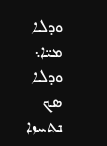ܘܕܠܐ ܡܝ̈ܐ܆ ܘܕܠܐ ܣܟ ܢܬܚܙܐ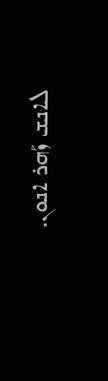ܠܐܢܫ ܙܰܗܪ ܐܢܘܢ.